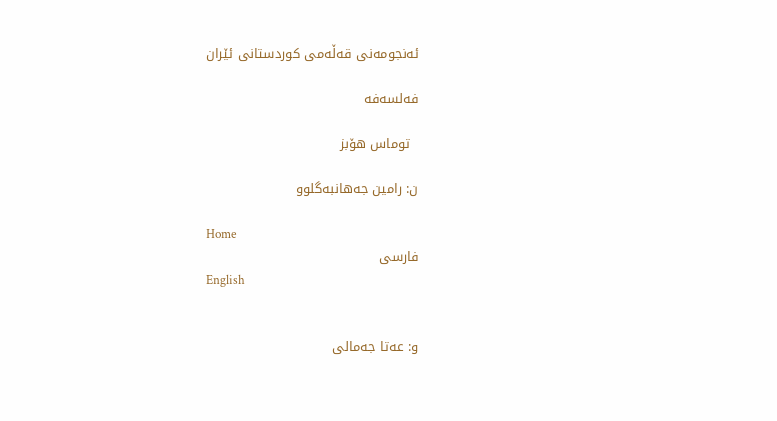ئه‌نجومه‌نی قه‌ڵه‌می کوردستانی ئێران

فه‌لسه‌فه‌

  توماس هۆبز

ن: رامین جه‌هانبه‌گلوو

Home
فارسی
English


و: عه‌تا جه‌مالی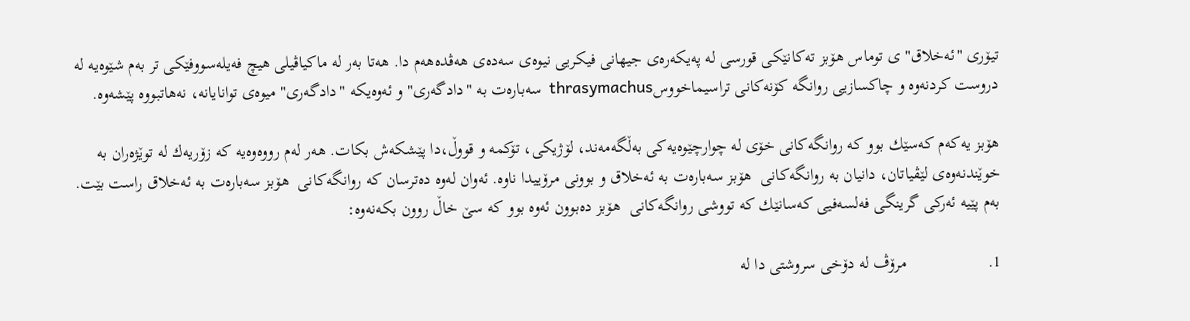تیۆری "ئه‌خلاق" ی توماس هۆبز ته‌كانێكی قورسی له‌ په‌یكه‌ره‌ی جیهانی فیكریی نیوه‌ی سه‌ده‌ی هه‌ڤده‌هه‌م دا. هه‌تا به‌ر له‌ ماكیاڤیلی هیچ فه‌یله‌سووفێكی تر به‌م شێوه‌یه‌ له‌ دروست كردنه‌وه‌ و چاكسازیی روانگه‌ كۆنه‌كانی تراسیماخووسthrasymachus  سه‌باره‌ت به‌ "دادگه‌ری" و ئه‌وه‌یكه‌ "دادگه‌ری" میوه‌ی توانایانه‌، نه‌هاتبووه‌ پێشه‌وه‌.

هۆبز یه‌كه‌م كه‌سێك بوو كه‌ روانگه‌كانی خۆی له‌ چوارچێوه‌یه‌كی به‌ڵگه‌مه‌ند، لۆژیكی، تۆكمه‌ و قووڵ،دا پێشكه‌ش بكات. هه‌ر له‌م رووه‌وه‌یه‌ كه‌ زۆریه‌ك له‌ توێژه‌ران به‌ خوێندنه‌وه‌ی لێڤیاتان، دانیان به‌ روانگه‌كانی  هۆبز سه‌باره‌ت به‌ ئه‌خلاق و بوونی مرۆییدا ناوه‌. ئه‌وان له‌وه‌ ده‌ترسان كه‌ روانگه‌كانی  هۆبز سه‌باره‌ت به‌ ئه‌خلاق راست بێت. به‌م پێیه‌ ئه‌ركی گرینگی فه‌لسه‌فیی كه‌سانێك كه‌ تووشی روانگه‌كانی  هۆبز ده‌بوون ئه‌وه‌ بوو كه‌ سێ خاڵ روون بكه‌نه‌وه‌:

1.                   مرۆڤ له‌ دۆخی سروشتی دا له‌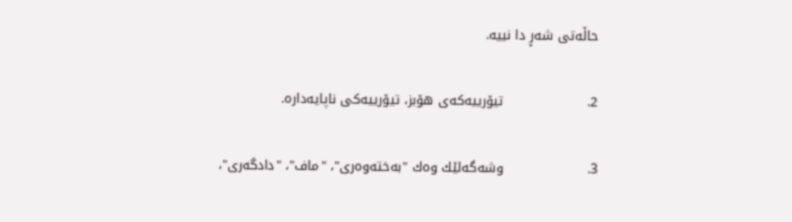حاڵه‌تی شه‌ڕ دا نییه‌.

2.                   تیۆرییه‌كه‌ی هۆبز، تیۆرییه‌كی‌ ناپایه‌داره‌.

3.                   وشه‌گه‌لێك وه‌ك "به‌خته‌وه‌ری‌"، "ماف"، "دادگه‌ری"،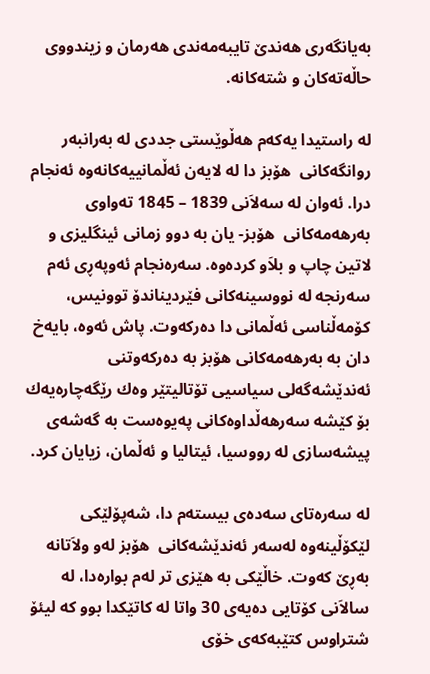به‌یانگه‌ری هه‌ندێ تایبه‌مه‌ندی هه‌رمان و زیندووی حاڵه‌ته‌كان و شته‌كانه‌.

له‌ راستیدا یه‌كه‌م هه‌ڵوێستی جددی له‌ به‌رانبه‌ر روانگه‌كانی  هۆبز دا له‌ لایه‌ن ئه‌ڵمانییه‌كانه‌وه‌ ئه‌نجام درا. ئه‌وان له‌ سه‌لاَنی 1839 – 1845 ته‌واوی به‌رهه‌مه‌كانی  هۆبز- یان به‌ دوو زمانی ئینگلیزی و لاتین چاپ و بلاَو كرده‌وه‌. سه‌ره‌نجام ئه‌وپه‌ڕی ئه‌م سه‌رنجه‌ له‌ نووسینه‌كانی فێردیناندۆ توونیس، كۆمه‌ڵناسی ئه‌ڵمانی دا ده‌ركه‌وت. پاش ئه‌وه‌، بایه‌خ دان به‌ به‌رهه‌مه‌كانی هۆبز به‌ ده‌ركه‌وتنی ئه‌ندێشه‌گه‌لی سیاسیی تۆتالیتێر وه‌ك رێگه‌چاره‌یه‌ك بۆ كێشه‌ سه‌رهه‌ڵداوه‌كانی په‌یوه‌ست به‌ گه‌شه‌ی پیشه‌سازی له‌ رووسیا، ئیتالیا و ئه‌ڵمان، زیایان كرد.

له‌ سه‌ره‌تای سه‌ده‌ی بیسته‌م دا، شه‌پۆلێكی لێكۆڵینه‌وه‌ له‌سه‌ر ئه‌ندێشه‌كانی  هۆبز له‌و ولاَتانه‌ به‌ڕێ كه‌وت. خاڵێكی به‌ هێزی تر له‌م بواره‌دا، له‌ سالاَنی كۆتایی ده‌یه‌ی 30 واتا له‌ كاتێكدا بوو كه‌ لیئۆ شتراوس كتێبه‌كه‌ی خۆی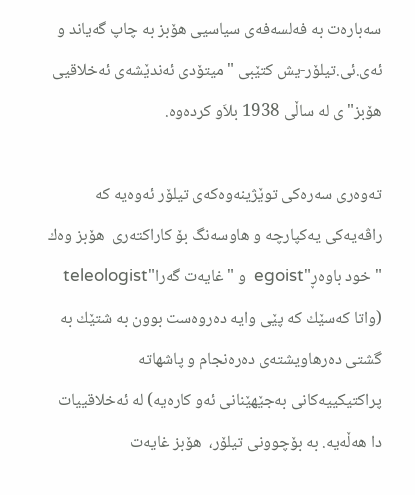سه‌باره‌ت به‌ فه‌لسه‌فه‌ی سیاسیی هۆبز به‌ چاپ گه‌یاند و ئه‌ی.ئی.تیلۆر-یش كتێبی "میتۆدی‌ ئه‌ندێشه‌ی ئه‌خلاقیی هۆبز"ی له‌ ساڵی 1938 بلاَو كرده‌وه‌.

ته‌وه‌ری سه‌ره‌كی توێژینه‌وه‌كه‌ی تیلۆر ئه‌وه‌یه‌ كه‌ راڤه‌یه‌كی یه‌كپارچه‌ و هاوسه‌نگ بۆ كاراكته‌ری  هۆبز وه‌ك " خود باوه‌ڕ"egoist  و " غایه‌ت گه‌را"teleologist (واتا كه‌سێك كه‌ پێی وایه‌ ده‌روه‌ست بوون به‌ شتێك به‌ گشتی ده‌رهاویشته‌ی ده‌ره‌نجام و پاشهاته‌ پراكتیكییه‌كانی به‌جێهێنانی ئه‌و كاره‌یه‌) له‌ ئه‌خلاقییات دا هه‌ڵه‌یه‌. به‌ بۆچوونی تیلۆر،  هۆبز غایه‌ت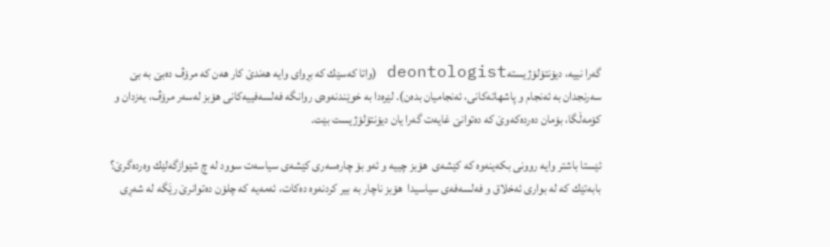گه‌را نییه‌، دیۆنتۆلۆژیسته‌deontologist (واتا كه‌سێك كه‌ بڕوای وایه‌ هه‌ندێ كار هه‌ن كه‌ مرۆڤ ده‌بێ به‌ بێ سه‌رنجدان به‌ ئه‌نجام و پاشهاته‌كانی، ئه‌نجامیان بده‌ن). لێره‌دا به‌ خوێندنه‌وه‌ی روانگه‌ فه‌لسه‌فییه‌كانی هۆبز له‌سه‌ر مرۆڤ، یه‌زدان و كۆمه‌ڵگا، بۆمان ده‌رده‌كه‌وێ كه‌ ده‌توانێ غایه‌ت گه‌را یان دیۆنتۆلۆژیست بێت.

ئێستا باشتر وایه‌ روونی بكه‌ینه‌وه‌ كه‌ كێشه‌ی  هۆبز چییه‌ و ئه‌و بۆ چاره‌سه‌ری كێشه‌ی سیاسه‌ت سوود له‌ چ شێوازگه‌لێك وه‌رده‌گرێ؟ بابه‌تێك كه‌ له‌ بواری ئه‌خلاق و فه‌لسه‌فه‌ی سیاسیدا  هۆبز ناچار به‌ بیر كردنه‌وه‌ ده‌كات، ئه‌مه‌یه‌ كه‌ چلۆن ده‌توانرێ رێَگه‌ له‌ شه‌ڕی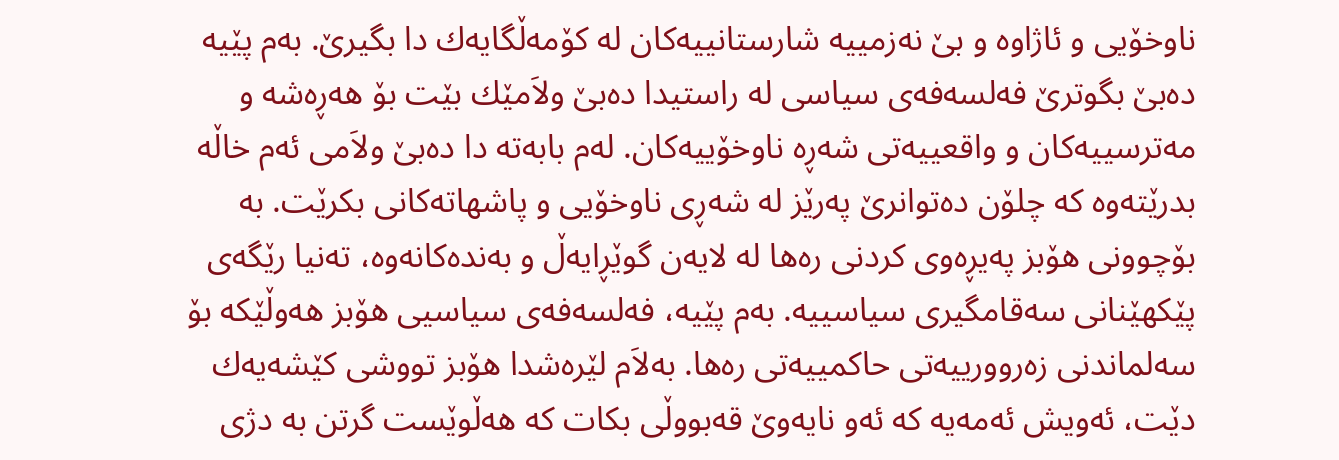ناوخۆیی و ئاژاوه‌ و بێ نه‌زمییه‌ شارستانییه‌كان له‌ كۆمه‌ڵگایه‌ك دا بگیرێ. به‌م پێیه‌ ده‌بێ بگوترێ فه‌لسه‌فه‌ی سیاسی له‌ راستیدا ده‌بێ ولاَمێك بێت بۆ هه‌ڕه‌شه‌ و مه‌ترسییه‌كان و واقعییه‌تی شه‌ڕه‌ ناوخۆییه‌كان. له‌م بابه‌ته‌ دا ده‌بێ ولاَمی ئه‌م خاڵه‌ بدرێته‌وه‌ كه‌ چلۆن ده‌توانرێ په‌رێز له‌ شه‌ڕی ناوخۆیی و پاشهاته‌كانی بكرێت. به‌ بۆچوونی هۆبز په‌یڕه‌وی كردنی ره‌ها له‌ لایه‌ن گوێڕایه‌ڵ و به‌نده‌كانه‌وه‌، ته‌نیا رێگه‌ی پێكهێنانی سه‌قامگیری سیاسییه‌. به‌م پێیه‌، فه‌لسه‌فه‌ی سیاسیی هۆبز هه‌وڵێكه‌ بۆ سه‌لماندنی زه‌روورییه‌تی حاكمییه‌تی ره‌ها. به‌لاَم لێره‌شدا هۆبز تووشی كێشه‌یه‌ك دێت، ئه‌ویش ئه‌مه‌یه‌ كه‌ ئه‌و نایه‌وێ قه‌بووڵی بكات كه‌ هه‌ڵوێست گرتن به‌ دژی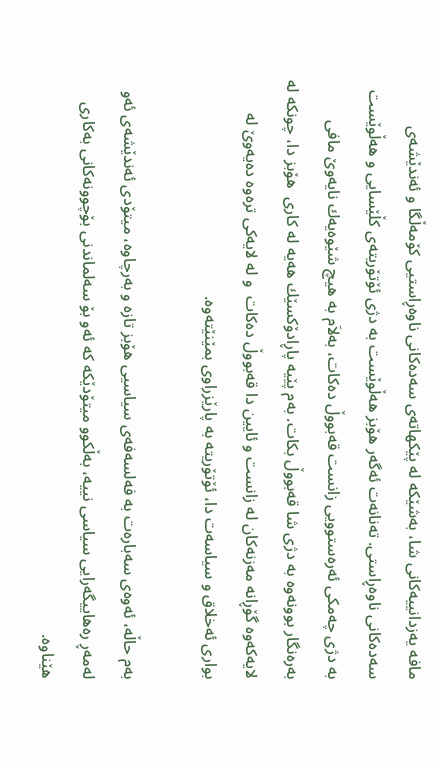مافه‌ یه‌زدانییه‌كانی شا، به‌شێكه‌ له‌ پێكهاته‌ی سه‌ده‌كانی ناوه‌ڕاستیی كۆمه‌ڵگا و ئه‌ندێشه‌ی سه‌ده‌كانی ناوه‌ڕاستی. ته‌نانه‌ت ئه‌گه‌ر هۆبز هه‌ڵوێست به‌ دژی ئۆتۆریته‌ی كڵێسایی و هه‌ڵوێست به‌ دژی چه‌مكی‌ ئه‌ره‌ستوویی زانست قه‌بووڵ ده‌كات، به‌لاَم به‌ هیچ شێوه‌یه‌ك نایه‌وێ مافی به‌ره‌نگار بوونه‌وه‌ به‌ دژی شا قه‌بووڵ بكات. به‌م پێیه‌ پاڕادۆكسێك هه‌یه‌ له‌ كاری  هۆبز دا، چونكه‌ له‌ لایه‌كه‌وه‌ گۆڕانه‌ مه‌زنه‌كان له‌ زانست و ئایین دا قه‌بووڵ ده‌كات  و له‌ لایه‌كی تره‌وه‌ ده‌یه‌وێ له‌ بواری ئه‌خلاق و سیاسه‌ت دا، ئۆتۆریته‌ به‌ پارێزراوی بمێنێته‌وه‌.

به‌م حاڵه‌، ئه‌وه‌ی سه‌باره‌ت به‌ فه‌لسه‌فه‌ی سیاسیی‌ هۆبز تازه‌ و به‌رچاوه‌، میتۆدی ئه‌ندێشه‌ی ئه‌و له‌مه‌ڕ ره‌هاییگه‌رایی سیاسی نییه‌، به‌ڵكوو میتۆدێكه‌ كه‌ ئه‌و بۆ سه‌لماندنی بۆچوونه‌كانی به‌كاری هێناوه‌.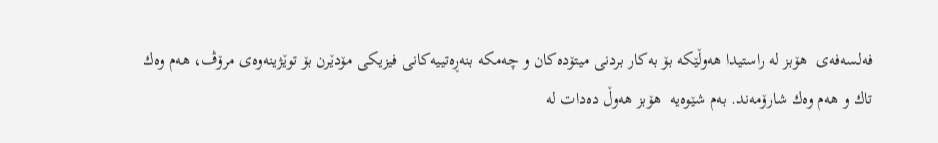فه‌لسه‌فه‌ی  هۆبز له‌ راستیدا هه‌وڵێكه‌ بۆ به‌كار بردنی میتۆده‌كان و چه‌مكه‌ بنه‌ڕه‌تییه‌كانی فیزیكی مۆدێرن بۆ توێژینه‌وه‌ی مرۆڤ، هه‌م وه‌ك تاك و هه‌م وه‌ك شارۆمه‌ند. به‌م شێوه‌یه‌  هۆبز هه‌وڵ ده‌دات له‌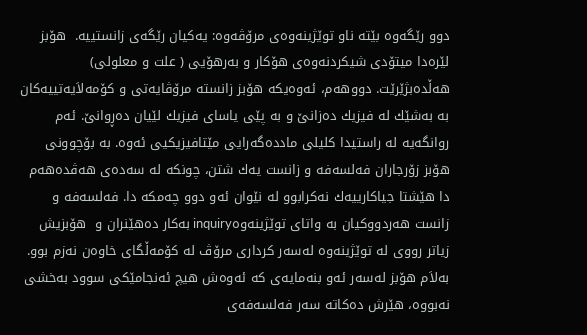دوو رێگه‌وه‌ بێته‌ ناو توێژینه‌وه‌ی مرۆڤه‌وه‌: یه‌كیان رێگه‌ی زانستییه‌.  هۆبز لێره‌دا میتۆدی شیكردنه‌وه‌ی هۆكار و به‌رهۆیی ( علت و معلولی) هه‌ڵده‌بژێرێت. دووهه‌م، ئه‌وه‌یكه‌ هۆبز زانسته‌ مرۆڤایه‌تی و كۆمه‌لاَیه‌تییه‌كان به‌ به‌شێك له‌ فیزیك ده‌زانێ و به‌ پێی یاسای فیزیك لێیان ده‌ڕوانێ. ئه‌م روانگه‌یه‌ له‌ راستیدا كلیلی مادده‌گه‌رایی مێتافیزیكیی ئه‌وه‌. به‌ بۆچوونی  هۆبز زۆرجاران فه‌لسه‌فه‌ و زانست یه‌ك شتن، چونكه‌ له‌ سه‌ده‌ی هه‌ڤده‌هه‌م دا هێشتا جیاكارییه‌ك نه‌كرابوو له‌ نێوان ئه‌و دوو چه‌مكه‌ دا. فه‌لسه‌فه‌ و زانست هه‌ردووكیان به‌ واتای توێژینه‌وه‌inquiry به‌كار ده‌هێنران و  هۆبزیش زیاتر رووی له‌ توێژینه‌وه‌ له‌سه‌ر كرداری مرۆڤ له‌ كۆمه‌ڵگای خاوه‌ن نه‌زم بوو. به‌لاَم هۆبز له‌سه‌ر ئه‌و بنه‌مایه‌ی كه‌ ئه‌وه‌ش هیچ ئه‌نجامێكی سوود به‌خشی نه‌بووه‌، هێرش ده‌كاته‌ سه‌ر فه‌لسه‌فه‌ی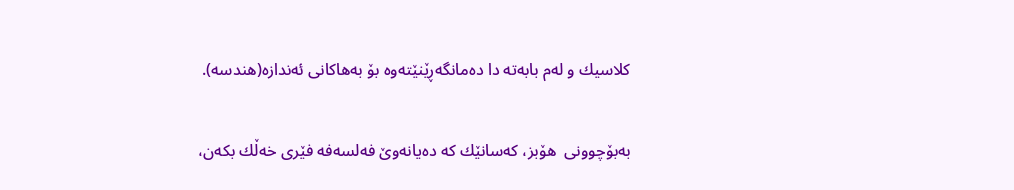كلاسیك و له‌م بابه‌ته‌ دا ده‌مانگه‌ڕێنێته‌وه‌ بۆ به‌هاكانی ئه‌ندازه‌(هندسه‌).

به‌بۆچوونی  هۆبز، كه‌سانێك كه‌ ده‌یانه‌وێ فه‌لسه‌فه‌ فێری خه‌ڵك بكه‌ن،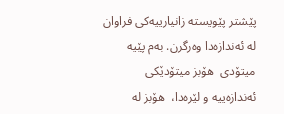پێشتر پێویسته‌ زانیارییه‌كی فراوان له‌ ئه‌ندازه‌دا وه‌رگرن. به‌م پێیه‌ میتۆدی  هۆبز میتۆدێكی ئه‌ندازه‌ییه‌ و لێره‌دا،  هۆبز له‌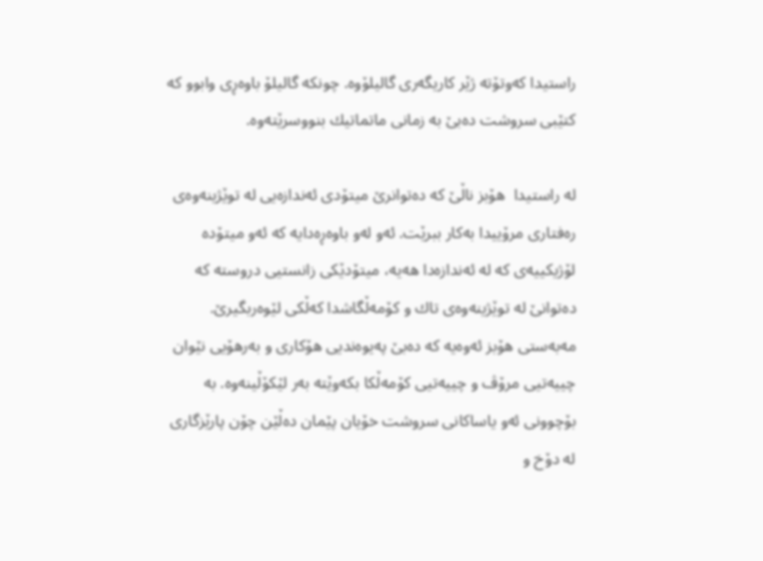راستیدا كه‌وتۆته‌ ژێر كاریگه‌ری گالیلۆوه‌. چونكه‌ گالیلۆ باوه‌ڕی وابوو كه‌ كتێبی سروشت ده‌بێ به‌ زمانی ماتماتیك بنووسرێته‌وه‌.

له‌ راستیدا  هۆبز ناڵێ كه‌ ده‌توانرێ میتۆدی ئه‌ندازه‌یی له‌ توێژینه‌وه‌ی ره‌فتاری مرۆییدا به‌كار ببرێت. ئه‌و له‌و باوه‌ڕه‌دایه‌ كه‌ ئه‌و میتۆده‌ لۆژیكییه‌ی كه‌ له‌ ئه‌ندازه‌دا هه‌یه‌، میتۆدێكی زانستیی دروسته‌ كه‌ ده‌توانێ له‌ توێژینه‌وه‌ی تاك و كۆمه‌ڵگاشدا كه‌ڵكی لێوه‌ربگیرێ. مه‌به‌ستی هۆبز ئه‌وه‌یه‌ كه‌ ده‌بێ په‌یوه‌ندیی‌ هۆكاری و به‌رهۆیی نێوان چییه‌تیی‌ مرۆڤ و چییه‌تیی‌ كۆمه‌ڵكا بكه‌وێته‌ به‌ر لێكۆڵینه‌وه‌. به‌ بۆچوونی ئه‌و یاساكانی سروشت خۆیان پێمان ده‌ڵێن چۆن پارێزگاری له‌ دۆخ و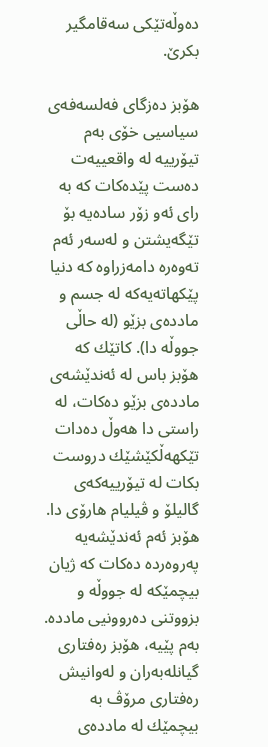ده‌وڵه‌تێكی سه‌قامگیر بكرێ.

هۆبز ده‌زگای فه‌لسه‌فه‌ی سیاسیی خۆی به‌م تیۆرییه‌ له‌ واقعییه‌ت ده‌ست پێده‌كات كه‌ به‌ رای ئه‌و زۆر ساده‌یه‌ بۆ تێگه‌یشتن و له‌سه‌ر ئه‌م ته‌وه‌ره‌ دامه‌زراوه‌ كه‌ دنیا پێكهاته‌یه‌كه‌ له‌ جسم و مادده‌ی بزێو (له‌ حاڵی جووڵه‌ دا). كاتێك كه‌  هۆبز باس له‌ ئه‌ندێشه‌ی مادده‌ی بزێو ده‌كات، له‌ راستی دا هه‌وڵ ده‌دات تێكهه‌ڵكێشێك دروست بكات له‌ تیۆرییه‌كه‌ی گالیلۆ و ڤیلیام هارۆی دا.  هۆبز ئه‌م ئه‌ندێشه‌یه‌ په‌روه‌رده‌ ده‌كات كه‌ ژیان بیچمێكه‌ له‌ جووڵه‌ و بزووتنی ده‌روونیی مادده‌. به‌م پێیه‌، هۆبز ره‌فتاری گیانله‌به‌ران و له‌وانیش ره‌فتاری مرۆڤ به‌ بیچمێك له‌ مادده‌ی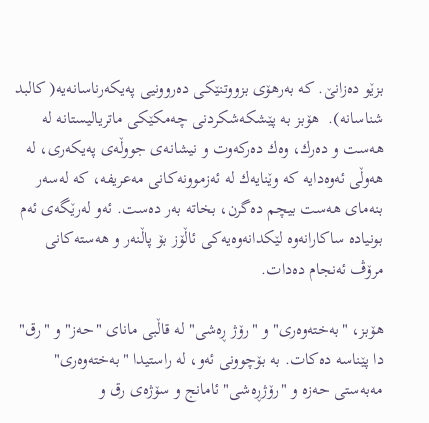بزێو ده‌زانێ. كه‌ به‌رهۆی بزووتنێكی ده‌روونیی‌ په‌یكه‌رناسانه‌یه‌( كالبد شناسانه‌).  هۆبز به‌ پێشكه‌شكردنی چه‌مكێكی ماتریالیستانه‌ له‌ هه‌ست و ده‌رك، وه‌ك ده‌ركه‌وت و نیشانه‌ی جووڵه‌ی په‌یكه‌ری، له‌ هه‌وڵی‌ ئه‌وه‌دایه‌ كه‌ وێنایه‌ك له‌ ئه‌زموونه‌كانی مه‌عریفه‌، كه‌ له‌سه‌ر بنه‌مای هه‌ست بیچم ده‌گرن، بخاته‌ به‌ر ده‌ست. ئه‌و له‌رێگه‌ی ئه‌م بونیاده‌ ساكارانه‌وه‌ لێكدانه‌وه‌یه‌كی ئاڵۆز بۆ پاڵنه‌ر و هه‌سته‌كانی مرۆڤ ئه‌نجام ده‌دات.

هۆبز، "به‌خته‌وه‌ری‌" و "رۆژ ڕه‌شی" له‌ قاڵبی مانای "حه‌ز" و "رق" دا پێناسه‌ ده‌كات. به‌ بۆچوونی ئه‌و، له‌ راستیدا "به‌خته‌وه‌ری‌" مه‌به‌ستی حه‌زه‌ و "رۆژڕه‌شی" ئامانج و سۆژه‌ی رق و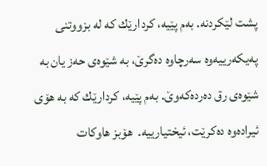پشت لێكردنه‌. به‌م پێیه‌، كردارێك كه‌ له‌ بزووتنی په‌یكه‌رییه‌وه‌ سه‌رچاوه‌ ده‌گرێ، به‌ شێوه‌ی حه‌ز یان به‌ شێوه‌ی رق ده‌رده‌كه‌وێ. به‌م پێیه‌، كردارێك كه‌ به‌ هۆی ئیراده‌وه‌ ده‌كرێت، ئیختیارییه‌.  هۆبز هاوكات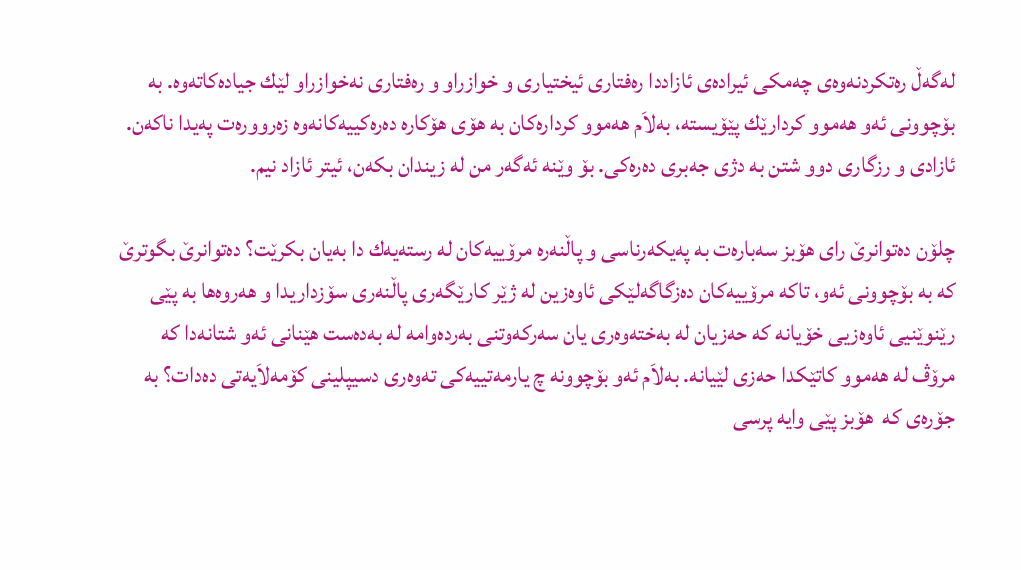له‌گه‌ڵ ره‌تكردنه‌وه‌ی چه‌مكی ئیراده‌ی ئازاددا ره‌فتاری ئیختیاری و خوازراو و ره‌فتاری نه‌خوازراو لێك جیاده‌كاته‌وه‌. به‌ بۆچوونی ئه‌و هه‌موو كردارێك پێۆیسته‌، به‌لاَم هه‌موو كرداره‌كان به‌ هۆی هۆكاره‌ ده‌ره‌كییه‌كانه‌وه‌ زه‌رووره‌ت په‌یدا ناكه‌ن. ئازادی و رزگاری دوو شتن به‌ دژی جه‌بری ده‌ره‌كی. بۆ وێنه‌ ئه‌گه‌ر من له‌ زیندان بكه‌ن، ئیتر ئازاد نیم.

چلۆن ده‌توانرێ رای هۆبز سه‌باره‌ت به‌ په‌یكه‌رناسی و پاڵنه‌ره‌ مرۆییه‌كان له‌ رسته‌یه‌ك دا به‌یان بكرێت؟ ده‌توانرێ بگوترێ كه‌ به‌ بۆچوونی ئه‌و، تاكه‌ مرۆییه‌كان ده‌زگاگه‌لێكی ئاوه‌زین له‌ ژێر كارێگه‌ری پاڵنه‌ری سۆزداریدا و هه‌روه‌ها به‌ پێی رێنوێنیی‌ ئاوه‌زیی‌ خۆیانه‌ كه‌ حه‌زیان له‌ به‌خته‌وه‌ری‌ یان سه‌ركه‌وتنی به‌رده‌وامه‌ له‌ به‌ده‌ست هێنانی ئه‌و شتانه‌دا كه‌ مرۆڤ له‌ هه‌موو كاتێكدا حه‌زی لێیانه‌. به‌لاَم ئه‌و بۆچوونه‌ چ یارمه‌تییه‌كی ته‌وه‌ری دسیپلینی كۆمه‌لاَیه‌تی ده‌دات؟ به‌ جۆره‌ی كه‌  هۆبز پێی وایه‌ پرسی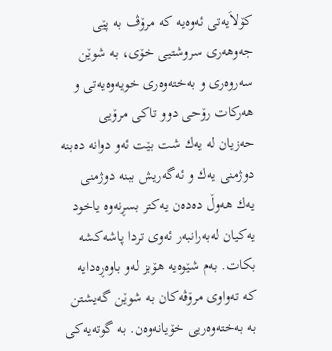كۆلاَیه‌تی ئه‌وه‌یه‌ كه‌ مرۆڤ به‌ پێی جه‌وهه‌ری‌ سروشتیی خۆی، به‌ شوێن سه‌روه‌ری و به‌خته‌وه‌ری خویه‌وه‌یه‌تی و هه‌ركات رۆحی دوو تاكی مرۆیی حه‌زیان له‌ یه‌ك شت بێت ئه‌و دوانه‌ ده‌بنه‌ دوژمنی یه‌ك و ئه‌گه‌ریش ببنه‌ دوژمنی یه‌ك هه‌وڵ ده‌ده‌ن یه‌كتر بسڕنه‌وه‌ یاخود یه‌كیان له‌به‌رانبه‌ر ئه‌وی تردا پاشه‌كشه‌ بكات. به‌م شێوه‌یه‌ هۆبز له‌و باوه‌ڕه‌دایه‌ كه‌ ته‌واوی مرۆڤه‌كان به‌ شوێن گه‌یشتن به‌ به‌خته‌وه‌ریی‌ خۆیانه‌وه‌ن. به‌ گوته‌یه‌كی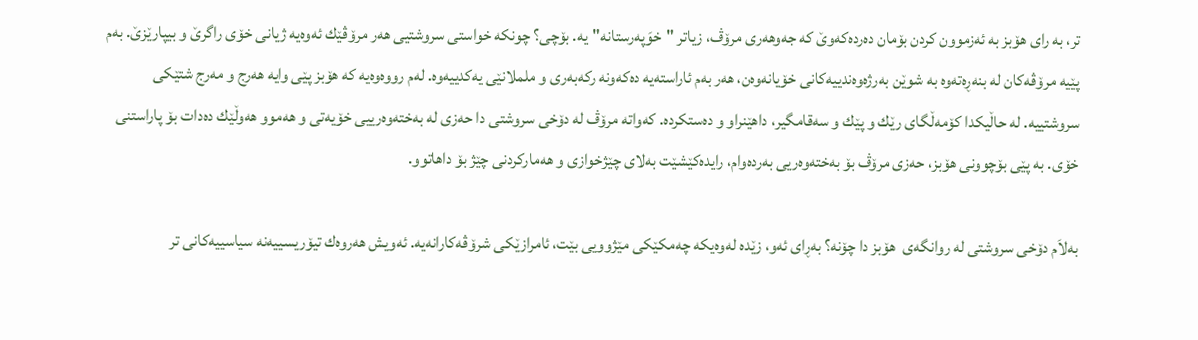تر، به‌ رای هۆبز به‌ ئه‌زموون كردن بۆمان ده‌رده‌كه‌وێ كه‌ جه‌وهه‌ری مرۆڤ، زیاتر "خوَپه‌رستانه‌"یه‌. بۆچی؟ چونكه‌ خواستی سروشتیی هه‌ر مرۆڤێك ئه‌وه‌یه‌ ژیانی خۆی راگرێ و بیپارێزێ. به‌م پێیه‌ مرۆڤه‌كان له‌ بنه‌ڕه‌ته‌وه‌ به‌ شوێن به‌رژه‌وه‌ندییه‌كانی خۆیانه‌وه‌ن، هه‌ر به‌م ئاراسته‌یه‌ ده‌كه‌ونه‌ ركه‌به‌ری و ململانێی‌ یه‌كدییه‌وه‌. له‌م رووه‌وه‌یه‌ كه‌ هۆبز پێی وایه‌ هه‌رج و مه‌رج شتێكی سروشتییه‌. له‌ حاڵیكدا كۆمه‌ڵگای رێك و پێك و سه‌قامگیر، داهێنراو و ده‌ستكرده‌. كه‌واته‌ مرۆڤ له‌ دۆخی سروشتی دا حه‌زی له‌ به‌خته‌وه‌رییی‌ خۆیه‌تی و هه‌موو هه‌وڵێك ده‌دات بۆ پاراستنی خۆی. به‌ پێی بۆچوونی هۆبز، حه‌زی مرۆڤ بۆ به‌خته‌وه‌ریی‌ به‌رده‌وام، رایده‌كێشێت به‌لای چێژخوازی‌ و هه‌ماركردنی‌ چێژ بۆ داهاتوو.

به‌لاَم دۆخی سروشتی له‌ روانگه‌ی  هۆبز دا چۆنه‌؟ به‌ڕای ئه‌و، زێده‌ له‌وه‌یكه‌ چه‌مكێكی مێژوویی بێت، ئامرازێكی شرۆڤه‌كارانه‌یه‌. ئه‌ویش هه‌روه‌ك تیۆریسییه‌نه‌ سیاسییه‌كانی تر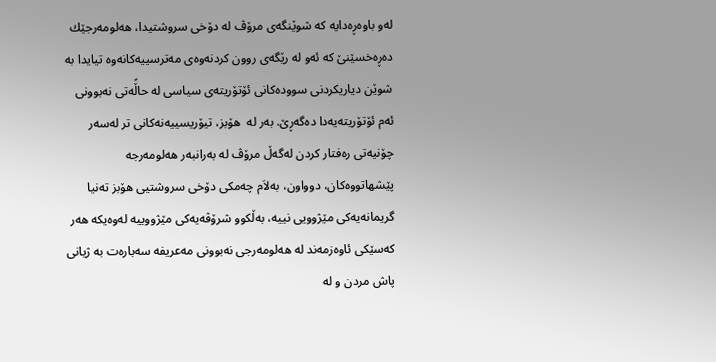له‌و باوه‌ڕه‌دایه‌ كه‌ شوێنگه‌ی مرۆڤ له‌ دۆخی سروشتیدا، هه‌لومه‌رجێك ده‌ڕه‌خسێنێ كه‌ ئه‌و له‌ رێگه‌ی روون كردنه‌وه‌ی مه‌ترسییه‌كانه‌وه‌ تیایدا به‌ شوێن دیاریكردنی سووده‌كانی ئۆتۆریته‌ی سیاسی له‌ حاڵًه‌تی نه‌بوونی ئه‌م ئۆتۆریته‌یه‌دا ده‌گه‌ڕێ. به‌ر له‌  هۆبز، تیۆریسییه‌نه‌كانی تر له‌سه‌ر چۆنیه‌تی ره‌فتار كردن له‌گه‌ڵ مرۆڤ له‌ به‌رانبه‌ر هه‌لومه‌رجه‌ پێشهاتووه‌كان، دوواون، به‌لاَم چه‌مكی دۆخی سروشتیی‌ هۆبز ته‌نیا گریمانه‌یه‌كی مێژوویی نییه‌، به‌ڵكوو شرۆڤه‌یه‌كی مێژووییه‌ له‌وه‌یكه‌ هه‌ر كه‌سێكی ئاوه‌زمه‌ند له‌ هه‌لومه‌رجی نه‌بوونی مه‌عریفه‌ سه‌باره‌ت به‌ ژیانی پاش مردن و له‌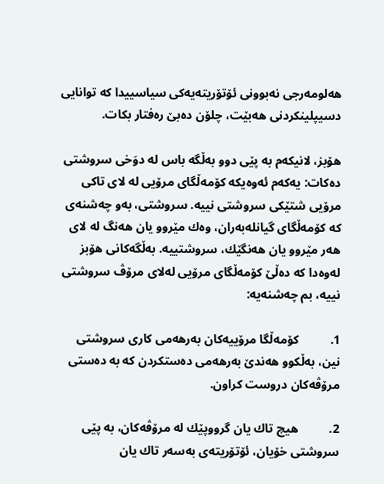هه‌لومه‌رجی نه‌بوونی ئۆتۆریته‌یه‌كی سیاسییدا كه‌ توانایی دسیپلینكردنی‌ هه‌بێت، چلۆن ده‌بێ ره‌فتار بكات.

هۆبز، لانیكه‌م به‌ پێی دوو به‌ڵگه‌ باس له‌ دوَخی سروشتی ده‌كات: یه‌كه‌م ئه‌وه‌یكه‌ كۆمه‌ڵگای مرۆیی له‌ لای تاكی مرۆیی شتێكی سروشتی نییه‌. سروشتی، به‌و چه‌شنه‌ی كه‌ كۆمه‌ڵگای گیانله‌به‌ران، وه‌ك مێروو یان هه‌نگ له‌ لای هه‌ر مێروو یان هه‌نگێك، سروشتییه‌. به‌ڵگه‌كانی هۆبز له‌وه‌دا كه‌ ده‌ڵێ كۆمه‌ڵگای مرۆیی له‌لای مرۆڤ سروشتی نییه‌، بم چه‌شنه‌یه‌:

1.          كۆمه‌ڵگا مرۆییه‌كان به‌رهه‌می كاری سروشتی نین، به‌ڵكوو هه‌ندێ به‌رهه‌می ده‌ستكردن كه‌ به‌ ده‌ستی مرۆڤه‌كان دروست كراون.

2.          هیچ تاك یان گرووپێك له‌ مرۆڤه‌كان، به‌ پێی سروشتی خۆیان، ئۆتۆریته‌ی‌ به‌سه‌ر تاك یان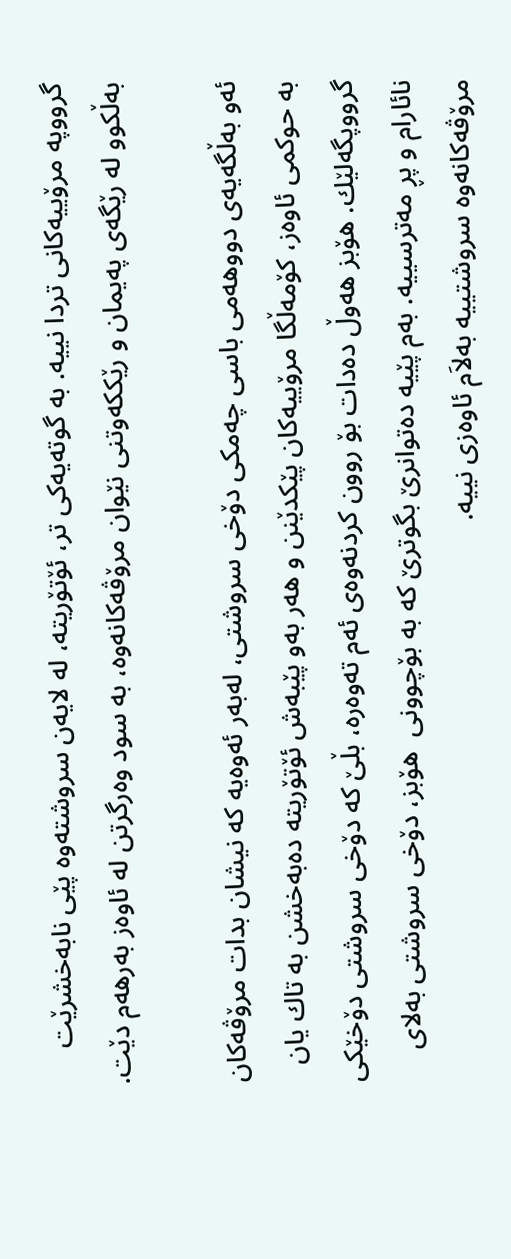گرووپه‌ مرۆییه‌كانی تردا نییه‌. به‌ گوته‌یه‌كی تر، ئۆتۆریته‌، له‌ لایه‌ن سروشته‌وه‌ پێی نابه‌خشرێت به‌ڵكوو له‌ رێگه‌ی په‌یمان و رێككه‌وتنی نێوان مرۆڤه‌كانه‌وه‌، به‌ سود وه‌رگرتن له‌ ئاوه‌ز به‌رهه‌م دێت.

ئه‌و به‌ڵگه‌یه‌ی دووهه‌می‌ باسی‌ چه‌مكی دۆخی سروشتی، له‌به‌ر ئه‌وه‌یه‌ كه‌ نیشان بدات مرۆڤه‌كان به‌ حوكمی ئاوه‌ز، كۆمه‌ڵگا مرۆییه‌كان پێكدێنن و هه‌ر به‌و پێبه‌ش ئۆتۆریته‌ ده‌به‌خشن به‌ تاك یان گرووپگه‌لێك. هۆبز هه‌وڵ ده‌دات بۆ روون كردنه‌وه‌ی ئه‌م ته‌وه‌ره‌، بڵێ كه‌ دۆخی سروشتی دۆخێكی نائارام و پڕ مه‌ترسییه‌. به‌م پێیه‌ ده‌توانرێ بگوترێ كه‌ به‌ بۆچوونی  هۆبز، دۆخی سروشتی به‌لای مرۆڤه‌كانه‌وه‌ سروشتییه‌ به‌لاَم ئاوه‌زی نییه‌.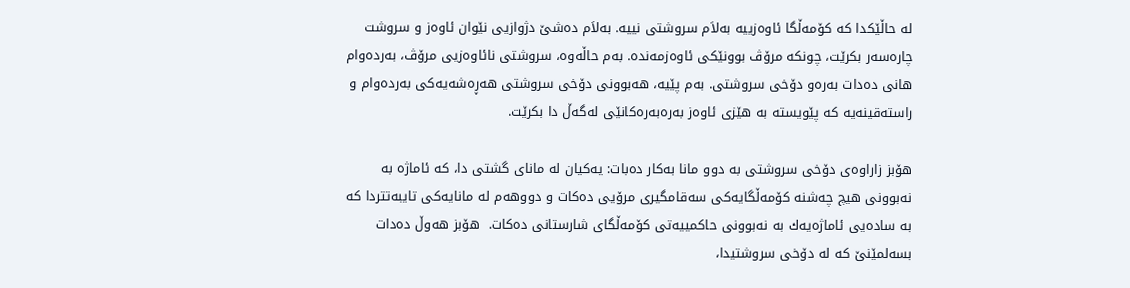له‌ حاڵێكدا كه‌ كۆمه‌ڵگا ئاوه‌زییه‌ به‌لاَم سروشتی نییه‌. به‌لاَم ده‌شێ دژوازیی‌ نێوان ئاوه‌ز و سروشت چاره‌سه‌ر بكرێت، چونكه‌ مرۆڤ بوونێكی ئاوه‌زمه‌نده‌. به‌م حاڵه‌وه‌، سروشتی نائاوه‌زیی مرۆڤ، به‌رده‌وام هانی ده‌دات به‌ره‌و دۆخی سروشتی. به‌م پێیه‌، هه‌بوونی دۆخی سروشتی هه‌ڕه‌شه‌یه‌كی به‌رده‌وام و راسته‌قینه‌یه‌ كه‌ پێویسته‌ به‌ هێزی ئاوه‌ز به‌ره‌به‌ره‌كانێی له‌گه‌ڵ دا بكرێت.

هۆبز زاراوه‌ی دۆخی سروشتی به‌ دوو مانا به‌كار ده‌بات: یه‌كیان له‌ مانای گشتی دا، كه‌ ئاماژه‌ به‌ نه‌بوونی هیچ چه‌شنه‌ كۆمه‌ڵگایه‌كی سه‌قامگیری مرۆیی ده‌كات و دووهه‌م له‌ مانایه‌كی تایبه‌تتردا كه‌ به‌ ساده‌یی ئاماژه‌یه‌ك به‌ نه‌بوونی حاكمییه‌تی كۆمه‌ڵگای شارستانی ده‌كات.  هۆبز هه‌وڵ ده‌دات بسه‌لمێنێ كه‌ له‌ دۆخی سروشتیدا،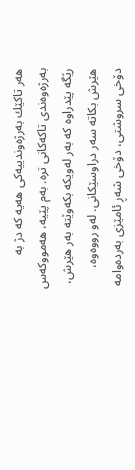هه‌ر تاكێك به‌رژه‌وندییه‌كی هه‌یه‌ كه‌ دژ به‌ به‌رژه‌وه‌ندی تاكه‌كانی تره‌. به‌م پێیه‌، هه‌مووكه‌س رێگه‌ پێدراوه‌ كه‌ به‌ر له‌ویكه‌ بكه‌وێته‌ به‌ر هێرش، هێرش بكاته‌ سه‌ر دراوسێكانی. له‌و رووه‌وه‌، دۆخی سروشتی، دۆخی شه‌ڕ ئامێزی به‌رده‌وامه‌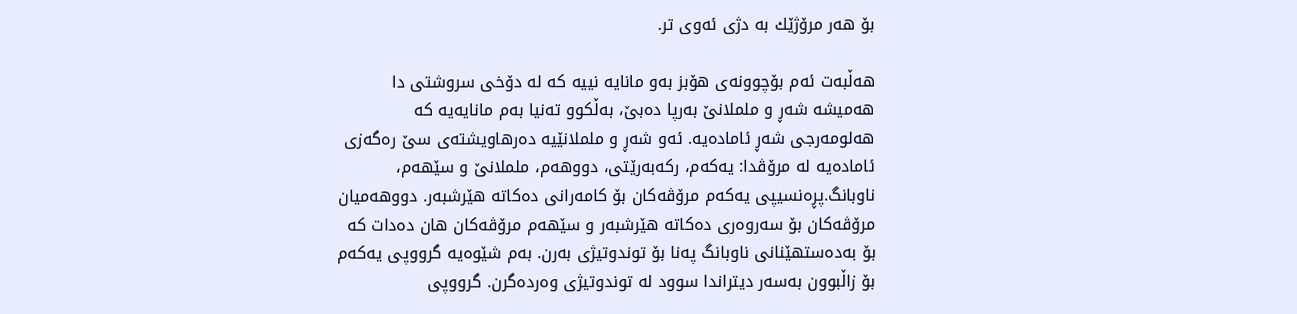بۆ هه‌ر مرۆژێك به‌ دژی ئه‌وی تر.

هه‌ڵبه‌ت ئه‌م بۆچوونه‌ی هۆبز به‌و مانایه‌ نییه‌ كه‌ له‌ دۆخی سروشتی دا هه‌میشه‌ شه‌ڕ و ململانێ به‌رپا ده‌بێ، به‌ڵكوو ته‌نیا به‌م مانایه‌یه‌ كه‌ هه‌لومه‌رجی شه‌ڕ ئاماده‌یه‌. ئه‌و شه‌ڕ و ململانێیه‌ ده‌رهاویشته‌ی سێ ره‌گه‌زی‌ ئاماده‌یه‌ له‌ مرۆڤدا: یه‌كه‌م، ركه‌به‌رێتی، دووهه‌م، ململانێ و سێهه‌م، ناوبانگ.پڕه‌نسیپی یه‌كه‌م مرۆڤه‌كان بۆ كامه‌رانی ده‌كاته‌ هێرشبه‌ر. دووهه‌میان مرۆڤه‌كان بۆ سه‌روه‌ری ده‌كاته‌ هێرشبه‌ر و سێهه‌م مرۆڤه‌كان هان ده‌دات كه‌ بۆ به‌ده‌ستهێنانی ناوبانگ په‌نا بۆ توندوتیژی به‌رن. به‌م شێوه‌یه‌ گرووپی یه‌كه‌م بۆ زاڵبوون به‌سه‌ر دیتراندا سوود له‌ توندوتیژی وه‌رده‌گرن. گرووپی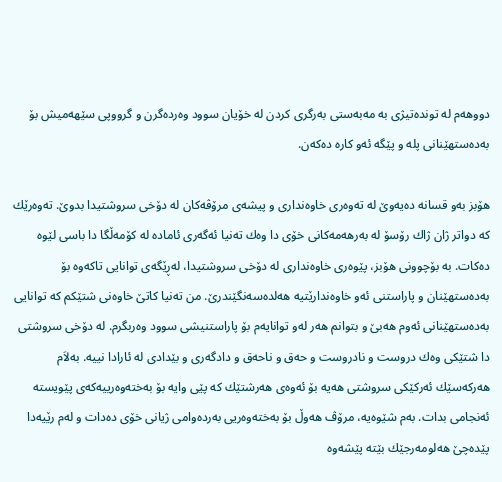دووهه‌م له‌ تونده‌تیژی به‌ مه‌به‌ستی به‌رگری كردن له‌ خۆیان سوود وه‌رده‌گرن و گرووپی سێهه‌میش بۆ به‌ده‌ستهێنانی پله‌ و پێگه‌ ئه‌و كاره‌ ده‌كه‌ن.

هۆبز به‌و قسانه‌ ده‌یه‌وێ له‌ ته‌وه‌ری خاوه‌نداری و پیشه‌ی مرۆڤه‌كان له‌ دۆخی سروشتیدا بدوێ. ته‌وه‌رێك كه‌ دواتر ژان ژاك رۆسۆ له‌ به‌رهه‌مه‌كانی خۆی دا وه‌ك ته‌نیا ئه‌گه‌ری ئاماده‌ له‌ كۆمه‌ڵگا دا باسی لێوه‌ ده‌كات. به‌ بۆچوونی هۆبز، پێوه‌ری خاوه‌نداری له‌ دۆخی سروشتیدا، له‌ڕێگه‌ی‌ توانایی تاكه‌وه‌ بۆ به‌ده‌ستهێنان و پاراستنی ئه‌و خاوه‌ندارێتیه‌ هه‌لده‌سه‌نگێندرێ. من ته‌نیا كاتێ خاوه‌نی شتێكم كه‌ توانایی به‌ده‌ستهێنانی ئه‌وم هه‌بێ و بتوانم هه‌ر له‌و توانایه‌م بۆ پاراستنیشی‌ سوود وه‌ربگرم. له‌ دۆخی سروشتی دا شتێكی وه‌ك دروست و نادروست و حه‌ق و ناحه‌ق و دادگه‌ری و بێدادی‌ له‌ ئارادا نییه‌. به‌لاَم هه‌ركه‌سێك ئه‌ركێكی سروشتی هه‌یه‌ بۆ ئه‌وه‌ی هه‌رشتێك كه‌ پێی وایه‌ بۆ به‌خته‌وه‌رییه‌كه‌ی پێویسته‌ ئه‌نجامی بدات. به‌م شێوه‌یه‌، مرۆڤ هه‌وڵ بۆ به‌خته‌وه‌ریی به‌رده‌وامی ژیانی خۆی ده‌دات و له‌م رێیه‌دا پێده‌چێ هه‌لومه‌رجێك بێته‌ پێشه‌وه‌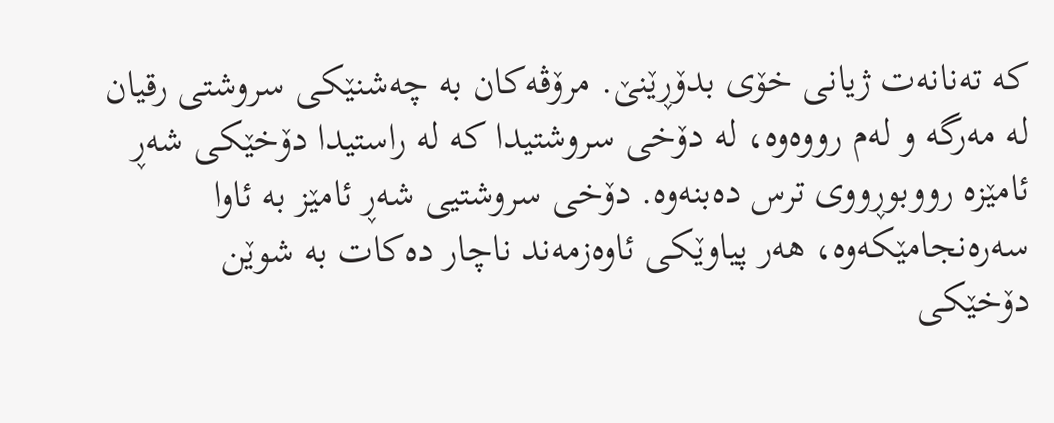كه‌ ته‌نانه‌ت ژیانی خۆی بدۆڕێنێ. مرۆڤه‌كان به‌ چه‌شنێكی سروشتی رقیان له‌ مه‌رگه‌ و له‌م رووه‌وه‌، له‌ دۆخی سروشتیدا كه‌ له‌ راستیدا دۆخێكی شه‌ڕ ئامێزه‌ رووبوڕووی ترس ده‌بنه‌وه‌. دۆخی سروشتیی‌ شه‌ڕ ئامێز به‌ ئاوا سه‌ره‌نجامێكه‌وه‌، هه‌ر پیاوێكی ئاوه‌زمه‌ند ناچار ده‌كات به‌ شوێن دۆخێكی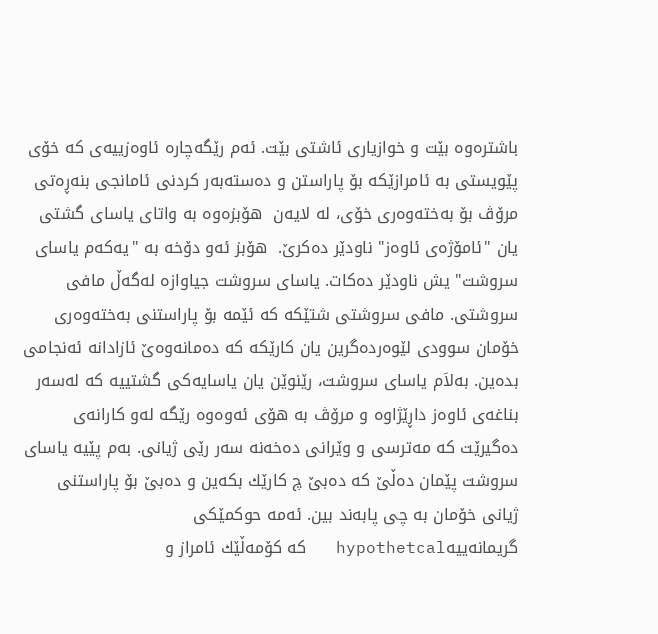باشتره‌وه‌ بێت و خوازیاری ئاشتی بێت. ئه‌م رێگه‌چاره‌ ئاوه‌زییه‌ی كه‌ خۆی پێویستی به‌ ئامرازێكه‌ بۆ پاراستن و ده‌سته‌به‌ر كردنی ئامانجی بنه‌ڕه‌تی مرۆڤ بۆ به‌خته‌وه‌ری خۆی، له‌ لایه‌ن  هۆبزه‌وه‌ به‌ واتای یاسای گشتی یان "ئامۆژه‌ی ئاوه‌ز" ناودێر ده‌كرێ.  هۆبز ئه‌و دۆخه‌ به‌ "یه‌كه‌م یاسای سروشت" یش ناودێر ده‌كات. یاسای سروشت جیاوازه‌ له‌گه‌ڵ مافی سروشتی. مافی سروشتی شتێكه‌ كه‌ ئێمه‌ بۆ پاراستنی به‌خته‌وه‌ری خۆمان سوودی لێوه‌رده‌گرین یان كارێكه‌ كه‌ ده‌مانه‌وه‌ێ ئازادانه‌ ئه‌نجامی بده‌ین. به‌لاَم یاسای سروشت، رێنوێن یان یاسایه‌كی گشتییه‌ كه‌ له‌سه‌ر بناغه‌ی‌ ئاوه‌ز داڕێژاوه‌ و مرۆڤ به‌ هۆی ئه‌وه‌وه‌ رێگه‌ له‌و كارانه‌ی ده‌گیرێت كه‌ مه‌ترسی و وێرانی ده‌خه‌نه‌ سه‌ر رێی ژیانی. به‌م پێیه‌ یاسای سروشت پێمان ده‌ڵێ كه‌ ده‌بێ چ كارێك بكه‌ین و ده‌بێ بۆ پاراستنی ژیانی خۆمان به‌ چی پابه‌ند بین. ئه‌مه‌ حوكمێكی گریمانه‌ییه‌hypothetcal   كه‌ كۆمه‌ڵێك ئامراز و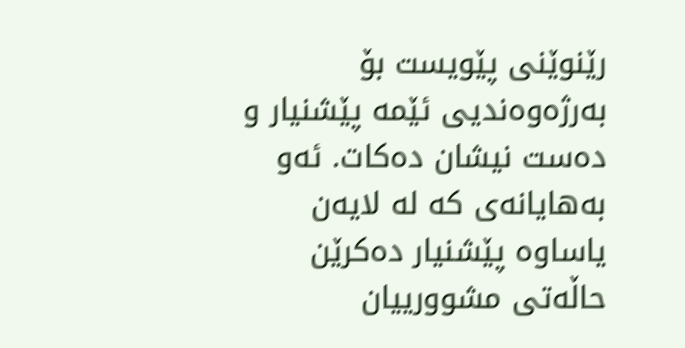رێنوێنی پێویست بۆ به‌رژه‌وه‌ندیی‌ ئێمه‌ پێشنیار و ده‌ست نیشان ده‌كات. ئه‌و به‌هایانه‌ی كه‌ له‌ لایه‌ن یاساوه‌ پێشنیار ده‌كرێن حاڵه‌تی مشوورییان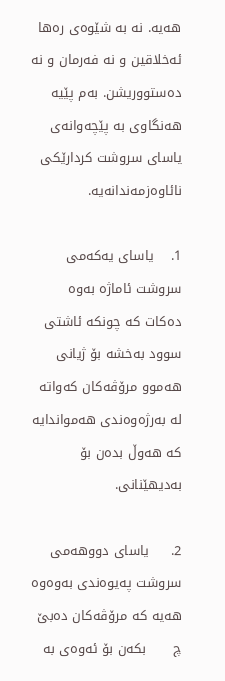هه‌یه‌. نه‌ به‌ شێوه‌ی ره‌ها ئه‌خلاقین و نه‌ فه‌رمان و نه‌ ده‌ستووریشن. به‌م پێیه‌ هه‌نگاوی‌ به‌ پێچه‌وانه‌ی یاسای سروشت كردارێكی نائاوه‌زمه‌ندانه‌یه‌.

1.    یاسای یه‌كه‌می سروشت ئاماژه‌ به‌وه‌ ده‌كات كه‌ چونكه‌ ئاشتی سوود به‌خشه‌ بۆ ژیانی هه‌موو مرۆڤه‌كان كه‌واته‌ له‌ به‌رژه‌وه‌ندی هه‌مواندایه‌ كه‌ هه‌وڵ بده‌ن بۆ به‌دیهێنانی.

2.     یاسای دووهه‌می سروشت په‌یوه‌ندی به‌وه‌وه‌ هه‌یه‌ كه‌ مرۆڤه‌كان ده‌بێ چ      بكه‌ن بۆ ئه‌وه‌ی به‌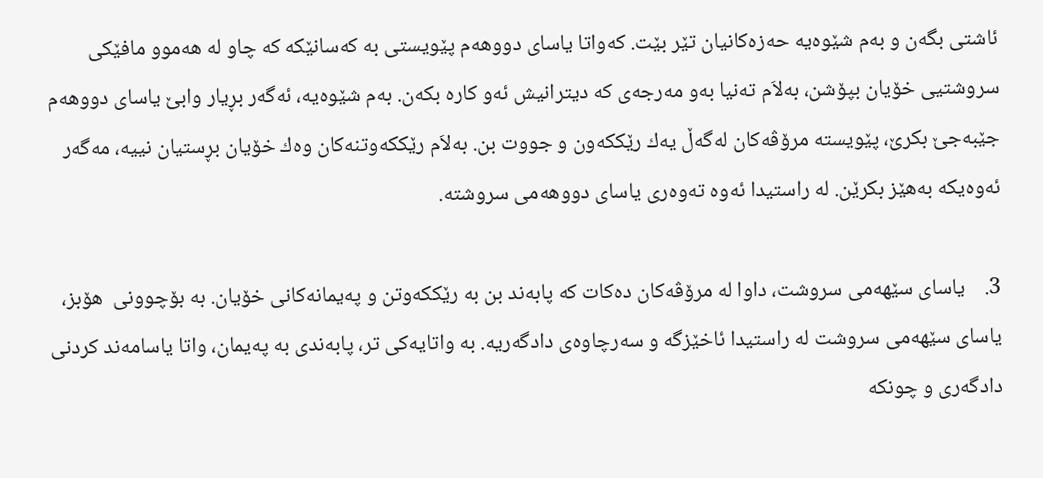ئاشتی بگه‌ن و به‌م شێوه‌یه‌ حه‌زه‌كانیان تێر بێت. كه‌واتا یاسای دووهه‌م پێویستی به‌ كه‌سانێكه‌ كه‌ چاو له‌ هه‌موو مافێكی سروشتیی خۆیان بپۆشن، به‌لاَم ته‌نیا به‌و مه‌رجه‌ی كه‌ دیترانیش ئه‌و كاره‌ بكه‌ن. به‌م شێوه‌یه‌، ئه‌گه‌ر بڕیار وابێ یاسای دووهه‌م جێبه‌جێ بكرێ، پێویسته‌ مرۆڤه‌كان له‌گه‌ڵ یه‌ك رێككه‌ون و جووت بن. به‌لاَم رێككه‌وتنه‌كان وه‌ك خۆیان بڕستیان نییه‌، مه‌گه‌ر ئه‌وه‌یكه‌ به‌هێز بكرێن. له‌ راستیدا ئه‌وه‌ ته‌وه‌ری یاسای دووهه‌می سروشته‌.

3.    یاسای سێهه‌می سروشت، داوا له‌ مرۆڤه‌كان ده‌كات كه‌ پابه‌ند بن به‌ رێككه‌وتن و په‌یمانه‌كانی خۆیان. به‌ بۆچوونی  هۆبز، یاسای سێهه‌می سروشت له‌ راستیدا ئاخێزگه‌ و سه‌رچاوه‌ی دادگه‌ریه‌. به‌ واتایه‌كی تر، پابه‌ندی به‌ په‌یمان، واتا یاسامه‌ند كردنی دادگه‌ری و چونكه‌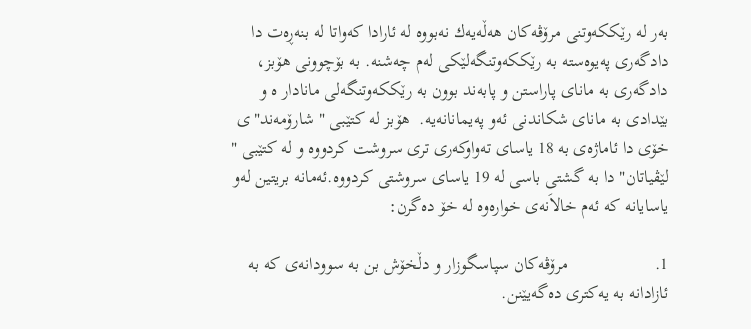به‌ر له‌ رێككه‌وتنی مرۆڤه‌كان هه‌ڵه‌یه‌ك نه‌بووه‌ له‌ ئارادا كه‌واتا له‌ بنه‌ڕه‌ت دا دادگه‌ری په‌یوه‌سته‌ به‌ رێككه‌وتنگه‌لێكی له‌م چه‌شنه‌. به‌ بۆچوونی هۆبز، دادگه‌ری به‌ مانای پاراستن و پابه‌ند بوون به‌ رێككه‌وتنگه‌لی مانادار ه‌ و بێدادی به‌ مانای شكاندنی ئه‌و په‌یمانانه‌یه‌.  هۆبز له‌ كتێبی‌ " شارۆمه‌ند"ی‌ خۆی دا ئاماژه‌ی به‌ 18 یاسای ته‌واوكه‌ری تری سروشت كردووه‌ و له‌ كتێبی " لێڤیاتان" دا به‌ گشتی باسی له‌ 19 یاسای سروشتی كردووه‌.ئه‌مانه‌ بریتین له‌و یاسایانه‌ كه‌ ئه‌م خالاَنه‌ی خواره‌وه‌ له‌ خۆ ده‌گرن:

1.                   مرۆڤه‌كان سپاسگوزار و دڵخۆش بن به‌ سوودانه‌ی كه‌ به‌ ئازادانه‌ به‌ یه‌كتری ده‌گه‌یێنن.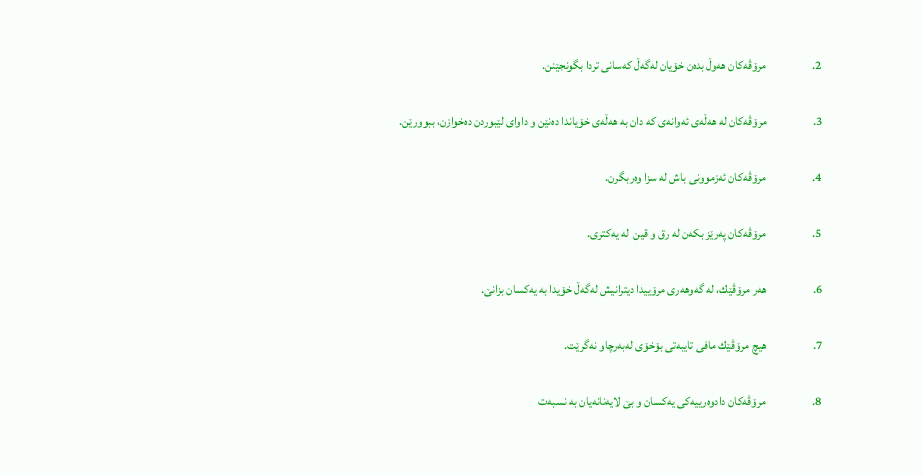2.                   مرۆڤه‌كان هه‌وڵ بده‌ن خۆیان له‌گه‌ڵ كه‌سانی‌ تردا بگونجێنن.

3.                   مرۆڤه‌كان له‌ هه‌ڵه‌ی ئه‌وانه‌ی كه‌ دان به‌ هه‌ڵه‌ی خۆیاندا ده‌نێن و داوای‌ لێبوردن ده‌خوازن، ببوورێن.

4.                   مرۆڤه‌كان ئه‌زموونی باش له‌ سزا وه‌ربگرن.

5.                   مرۆڤه‌كان په‌رێز بكه‌ن له‌ رق و قین  له‌ یه‌كتری‌.

6.                   هه‌ر مرۆڤێك، له‌ گه‌وهه‌ری مرۆییدا دیترانیش له‌گه‌ڵ خۆیدا به‌ یه‌كسان بزانێ.

7.                   هیچ مرۆڤێك مافی تایبه‌تی بۆخۆی له‌به‌رچاو نه‌گرێت.

8.                   مرۆڤه‌كان دادوه‌رییه‌كی یه‌كسان و بێ لایه‌نانه‌یان به‌ نسبه‌ت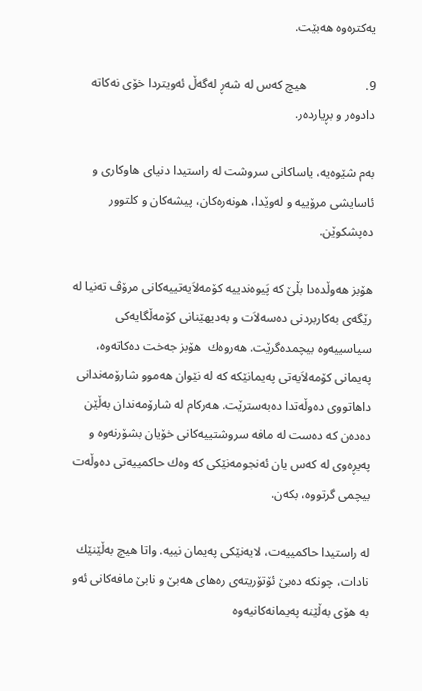یه‌كتره‌وه‌ هه‌بێت.

9.                   هیچ كه‌س له‌ شه‌ڕ له‌گه‌ڵ ئه‌ویتردا خۆی نه‌كاته‌ دادوه‌ر و بڕیارده‌ر.

به‌م شێوه‌یه‌، یاساكانی سروشت له‌ راستیدا دنیای هاوكاری‌ و ئاسایشی مرۆییه‌ و له‌وێدا، هونه‌ره‌كان، پیشه‌كان و كلتوور ده‌پشكوێن.

هۆبز هه‌وڵده‌دا بڵێ كه‌ پَیوه‌ندییه‌ كۆمه‌لاَیه‌تییه‌كانی مرۆڤ ته‌نیا له‌ رێگه‌ی به‌كاربردنی ده‌سه‌لاَت و به‌دیهێنانی كۆمه‌ڵگایه‌كی سیاسییه‌وه‌ بیچمده‌گرێت. هه‌روه‌ك  هۆبز جه‌خت ده‌كاته‌وه‌، په‌یمانی كۆمه‌لاَیه‌تی په‌یمانێكه‌ كه‌ له‌ نێوان هه‌موو شارۆمه‌ندانی داهاتووی ده‌وڵه‌تدا ده‌به‌سترێت. هه‌ركام له‌ شارۆمه‌ندان به‌ڵێن ده‌ده‌ن كه‌ ده‌ست له‌ مافه‌ سروشتییه‌كانی خۆیان بشۆرنه‌وه‌ و په‌یڕه‌وی له‌ كه‌س یان ئه‌نجومه‌نێكی كه‌ وه‌ك حاكمییه‌تی ده‌وڵه‌ت بیچمی گرتووه‌، بكه‌ن.

له‌ راستیدا حاكمییه‌ت، لایه‌نێكی‌ په‌یمان نییه‌. واتا هیچ به‌ڵێنێك نادات، چونكه‌ ده‌بێ ئۆتۆریته‌ی ره‌های هه‌بێ و نابێ مافه‌كانی ئه‌و به‌ هۆی به‌ڵێنه‌ په‌یمانه‌كانیه‌وه‌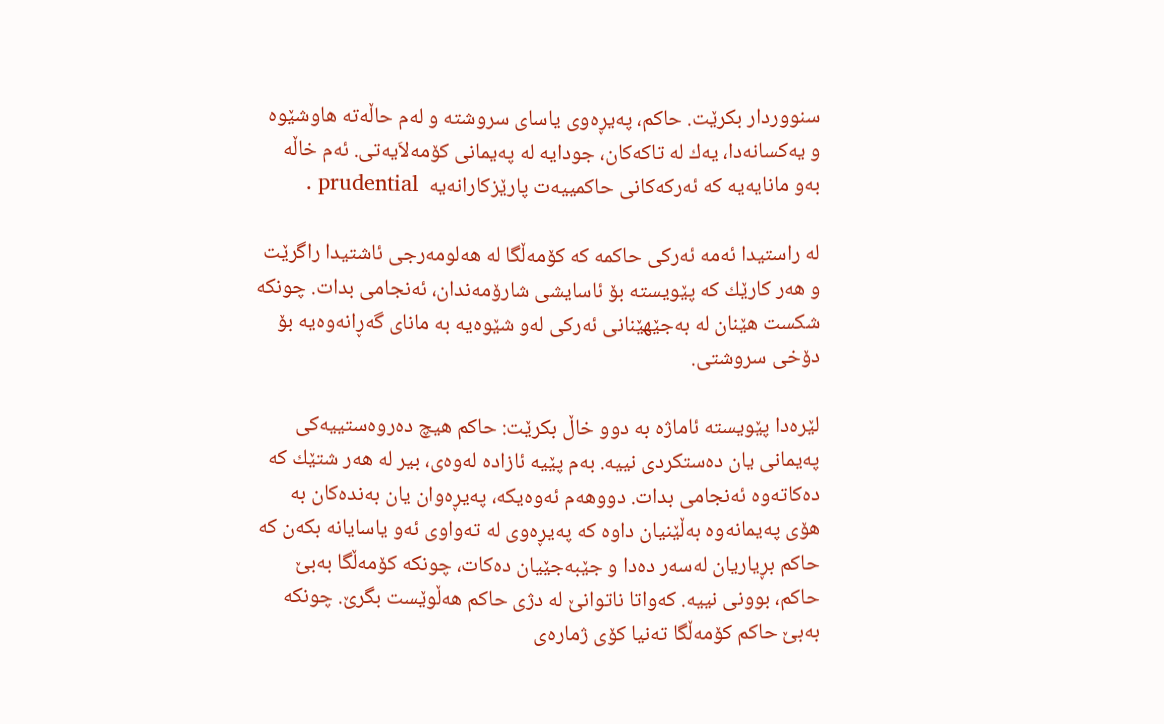سنووردار بكرێت. حاكم، په‌یڕه‌وی‌ یاسای سروشته‌ و له‌م حاڵه‌ته‌ هاوشێوه‌ و یه‌كسانه‌دا، یه‌ك له‌ تاكه‌كان، جودایه‌ له‌ په‌یمانی كۆمه‌لاَیه‌تی. ئه‌م خاڵه‌ به‌و مانایه‌یه‌ كه‌ ئه‌ركه‌كانی حاكمییه‌ت پارێزكارانه‌یه‌  prudential .

له‌ راستیدا ئه‌مه‌ ئه‌ركی حاكمه‌ كه‌ كۆمه‌ڵگا له‌ هه‌لومه‌رجی ئاشتیدا راگرێت و هه‌ر كارێك كه‌ پێویسته‌ بۆ ئاسایشی شارۆمه‌ندان، ئه‌نجامی بدات. چونكه‌ شكست هێنان له‌ به‌جێهێنانی‌ ئه‌ركی له‌و شێوه‌یه‌ به‌ مانای گه‌ڕانه‌وه‌یه‌ بۆ دۆخی سروشتی.

لێره‌دا پێویسته‌ ئاماژه‌ به‌ دوو خاڵ بكرێت: حاكم هیچ ده‌روه‌ستییه‌كی په‌یمانی یان ده‌ستكردی‌ نییه‌. به‌م پێیه‌ ئازاده‌ له‌وه‌ی، بیر له‌ هه‌ر شتێك كه‌ ده‌كاته‌وه‌ ئه‌نجامی بدات. دووهه‌م ئه‌وه‌یكه‌، په‌یڕه‌وان یان به‌نده‌كان به‌ هۆی په‌یمانه‌وه‌ به‌ڵێنیان داوه‌ كه‌ په‌یڕه‌وی له‌ ته‌واوی ئه‌و یاسایانه‌ بكه‌ن كه‌ حاكم بڕیاریان له‌سه‌ر ده‌دا و جێبه‌جێیان ده‌كات، چونكه‌ كۆمه‌ڵگا به‌بێ حاكم، بوونی نییه‌. كه‌واتا ناتوانێ له‌ دژی حاكم هه‌ڵوێست بگرێ. چونكه‌ به‌بێ حاكم كۆمه‌ڵگا ته‌نیا كۆی ژماره‌ی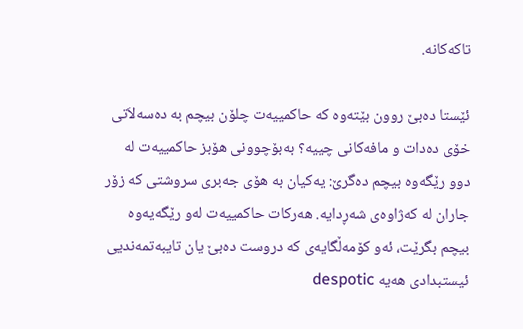تاكه‌كانه‌.

ئێستا ده‌بێ روون بێته‌وه‌ كه‌ حاكمییه‌ت چلۆن بیچم به‌ ده‌سه‌لاَتی خۆی ده‌دات و مافه‌كانی چییه‌؟ به‌بۆچوونی هۆبز حاكمییه‌ت له‌ دوو رێگه‌وه‌ بیچم ده‌گرێ: یه‌كیان به‌ هۆی جه‌بری سروشتی كه‌ زۆر جاران له‌ كه‌ژاوه‌ی شه‌ڕدایه‌. هه‌ركات حاكمییه‌ت له‌و رێگه‌یه‌وه‌ بیچم بگرێت، ئه‌و كۆمه‌ڵگایه‌ی كه‌ دروست ده‌بێ یان تایبه‌تمه‌ندیی ئیستبدادی هه‌یه‌ despotic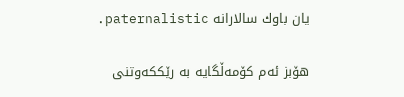یان باوك سالارانه‌ paternalistic.

هۆبز ئه‌م كۆمه‌ڵگایه‌ به‌ رێككه‌وتنی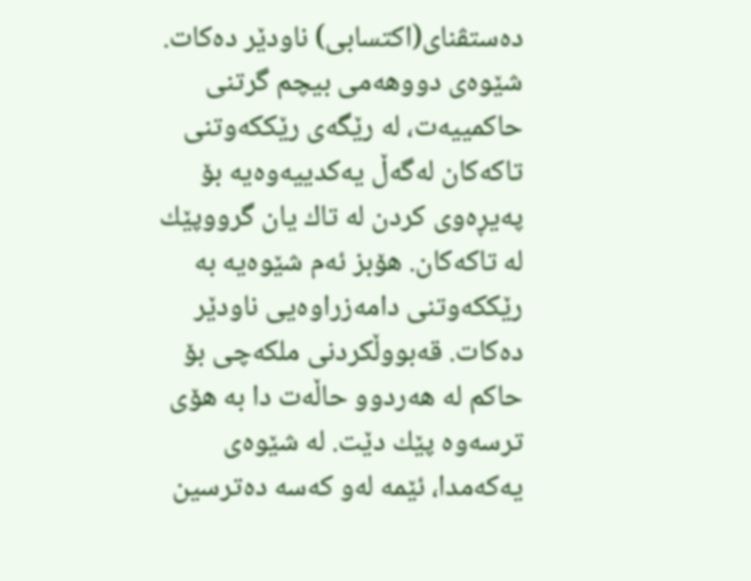ده‌ستڤنای(اكتسابی) ناودێر ده‌كات. شێوه‌ی دووهه‌می بیچم گرتنی حاكمییه‌ت، له‌ رێگه‌ی رێككه‌وتنی تاكه‌كان له‌گه‌ڵ یه‌كدییه‌وه‌یه‌ بۆ په‌یڕه‌وی كردن له‌ تاك یان گرووپێك له‌ تاكه‌كان. هۆبز ئه‌م شێوه‌یه‌ به‌ رێككه‌وتنی دامه‌زراوه‌یی ناودێر ده‌كات. قه‌بووڵكردنی ملكه‌چی بۆ حاكم له‌ هه‌ردوو حاڵه‌ت دا به‌ هۆی ترسه‌وه‌ پێك دێت. له‌ شێوه‌ی یه‌كه‌مدا، ئێمه‌ له‌و كه‌سه‌ ده‌ترسین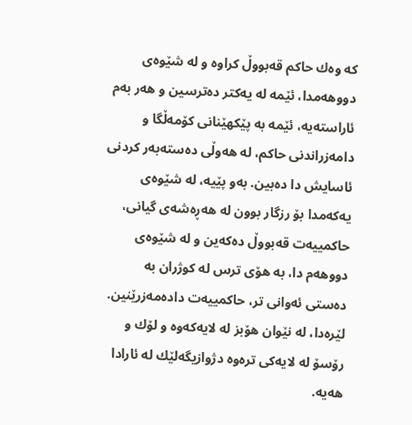كه‌ وه‌ك حاكم قه‌بووڵ كراوه‌ و له‌ شێوه‌ی دووهه‌مدا، ئێمه‌ له‌ یه‌كتر ده‌ترسین و هه‌ر به‌م ئاراسته‌یه‌، ئێمه‌ به‌ پێكهێنانی كۆمه‌ڵگا و دامه‌زراندنی حاكم، له‌ هه‌وڵی ده‌سته‌به‌ر كردنی ئاسایش دا ده‌بین. به‌و پێیه‌، له‌ شێوه‌ی یه‌كه‌مدا بۆ رزگار بوون له‌ هه‌ڕه‌شه‌ی گیانی، حاكمییه‌ت قه‌بووڵ ده‌كه‌ین و له‌ شێوه‌ی دووهه‌م دا، به‌ هۆی ترس له‌ كوژران به‌ ده‌ستی ئه‌وانی تر، حاكمییه‌ت داده‌مه‌زرێنین. لێره‌دا، له‌ نێوان هۆبز له‌ لایه‌كه‌وه‌ و لۆك و رۆسۆ له‌ لایه‌كی تره‌وه‌ دژوازیگه‌لێك له‌ ئارادا هه‌یه‌.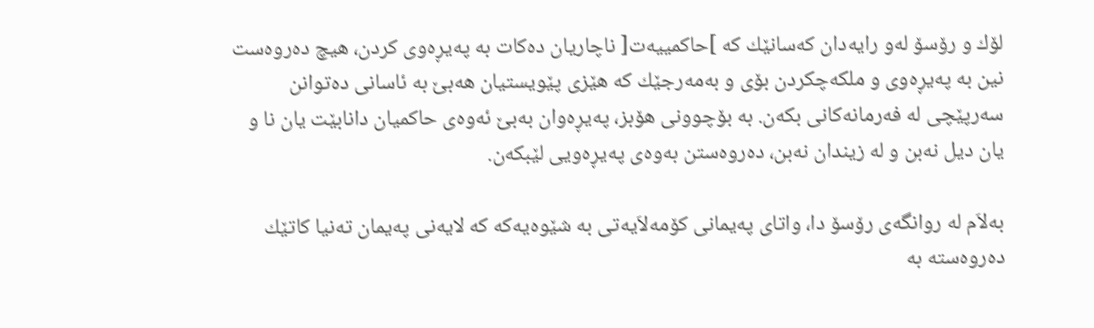لۆك و رۆسۆ له‌و رایه‌دان كه‌سانێك كه‌ ]حاكمییه‌ت[ ناچاریان ده‌كات به‌ په‌یڕه‌وی كردن، هیچ ده‌روه‌ست نین به‌ په‌یڕه‌وی و ملكه‌چكردن بۆی و به‌مه‌رجێك كه‌ هێزی پێویستیان هه‌بێ به‌ ئاسانی ده‌توانن سه‌رپێچی له‌ فه‌رمانه‌كانی بكه‌ن. به‌ بۆچوونی هۆبز، په‌یڕه‌وان به‌بێ ئه‌وه‌ی‌ حاكمیان دانابێت یان نا و یان دیل نه‌بن و له‌ زیندان نه‌بن، ده‌روه‌ستن به‌وه‌ی په‌یڕه‌ویی لێبكه‌ن.

به‌لاَم له‌ روانگه‌ی رۆسۆ دا، واتای په‌یمانی كۆمه‌لاَیه‌تی به‌ شێوه‌یه‌كه‌ كه‌ لایه‌نی‌ په‌یمان ته‌نیا كاتێك ده‌روه‌سته‌ به‌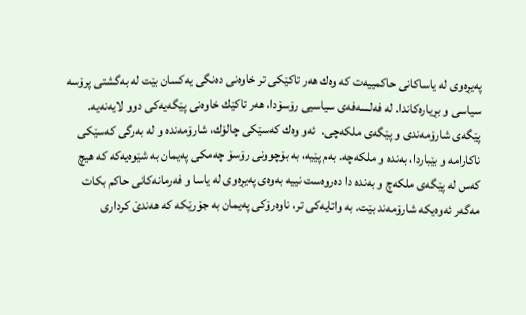په‌یڕه‌وی له‌ یاساكانی حاكمییه‌ت كه‌ وه‌ك هه‌ر تاكێكی تر خاوه‌نی ده‌نگی یه‌كسان بێت له‌ به‌گشتی پرۆسه‌ سیاسی و بڕیاره‌كاندا. له‌ فه‌لسه‌فه‌ی سیاسیی رۆسۆدا، هه‌ر تاكێك خاوه‌نی پێگه‌یه‌كی دوو لایه‌نه‌یه‌. پێگه‌ی شارۆمه‌ندی و پێگه‌ی ملكه‌چی.  ئه‌و وه‌ك كه‌سێكی چالۆك، شارۆمه‌نده‌ و له‌ به‌رگی كه‌سێكی ناكارامه‌ و بێباردا، به‌نده‌ و ملكه‌چه‌. به‌م پێیه‌، به‌ بۆچوونی رۆسۆ چه‌مكی په‌یمان به‌ شێوه‌یه‌كه‌ كه‌ هیچ كه‌س له‌ پێگه‌ی ملكه‌چ و به‌نده‌ دا ده‌روه‌ست نییه‌ به‌وه‌ی په‌یڕه‌وی له‌ یاسا و فه‌رمانه‌كانی حاكم بكات مه‌گه‌ر ئه‌وه‌یكه‌ شارۆمه‌ند بێت. به‌ واتایه‌كی تر، ناوه‌رۆكی په‌یمان به‌ جۆرێكه‌ كه‌ هه‌ندێ كرداری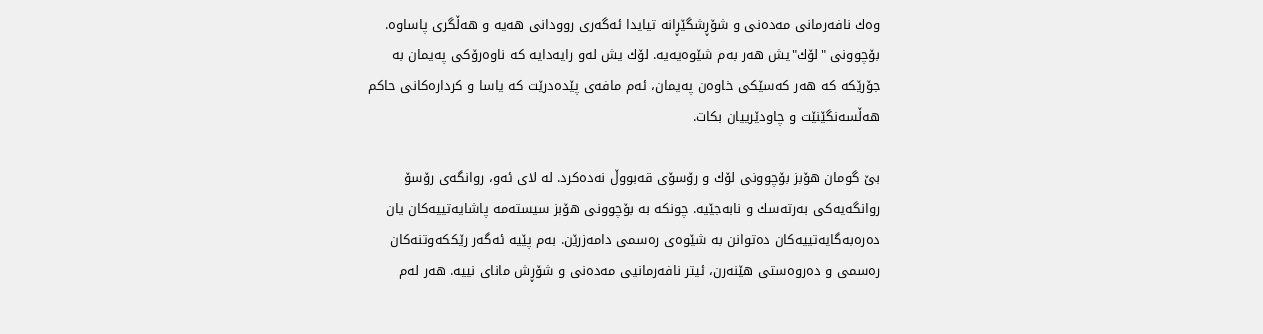وه‌ك نافه‌رمانی مه‌ده‌نی و شۆڕشگێڕانه‌ تیایدا ئه‌گه‌ری روودانی هه‌یه‌ و هه‌ڵگری پاساوه‌. بۆچوونی "لۆك"یش هه‌ر به‌م شێوه‌یه‌یه‌. لۆك یش له‌و رایه‌دایه‌ كه‌ ناوه‌رۆكی په‌یمان به‌ جۆرێكه‌ كه‌ هه‌ر كه‌سێكی خاوه‌ن په‌یمان، ئه‌م مافه‌ی پێده‌درێت كه‌ یاسا و كرداره‌كانی حاكم هه‌ڵسه‌نگێنێت و چاودێرییان بكات.

بێ گومان هۆبز بۆچوونی لۆك و رۆسۆی قه‌بووڵ نه‌ده‌كرد. له‌ لای ئه‌و، روانگه‌ی رۆسۆ روانگه‌یه‌كی به‌رته‌سك و نابه‌جێیه‌. چونكه‌ به‌ بۆچوونی هۆبز سیسته‌مه‌ پاشایه‌تییه‌كان یان ده‌ره‌به‌گایه‌تییه‌كان ده‌توانن به‌ شێوه‌ی ره‌سمی دامه‌زرێن. به‌م پێیه‌ ئه‌گه‌ر رێككه‌وتنه‌كان ره‌سمی و ده‌روه‌ستی هێنه‌رن، ئیتر نافه‌رمانیی مه‌ده‌نی و شۆڕش مانای نییه‌. هه‌ر له‌م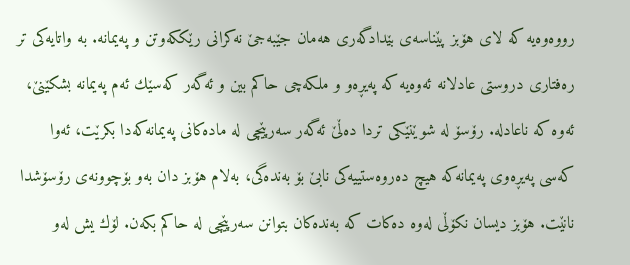رووه‌وه‌یه‌ كه‌ لای هۆبز پێناسه‌ی بێدادگه‌ری هه‌مان جێبه‌جێ نه‌كرانی رێككه‌وتن و په‌یمانه‌. به‌ واتایه‌كی تر ره‌فتاری دروستی عادلانه‌ ئه‌وه‌یه‌ كه‌ په‌یڕه‌و و ملكه‌چی حاكم بین و ئه‌گه‌ر كه‌سێك ئه‌م په‌یمانه‌ بشكێنێ، ئه‌وه‌ كه‌ ناعادله‌. رۆسۆ له‌ شوێنێكی تردا ده‌ڵێ ئه‌گه‌ر سه‌رپێچی له‌ ماده‌كانی‌ په‌یمانه‌كه‌دا بكرێت، ئه‌وا كه‌سی په‌یڕه‌وی په‌یمانه‌كه‌ هیچ ده‌روه‌ستییه‌كی نابێ بۆ به‌نده‌گی، به‌لام هۆبز دان به‌و بۆچوونه‌ی رۆسۆشدا نانێت. هۆبز دیسان نكۆڵی له‌وه‌ ده‌كات كه‌ به‌نده‌كان بتوانن سه‌رپێچی له‌ حاكم بكه‌ن. لۆك یش له‌و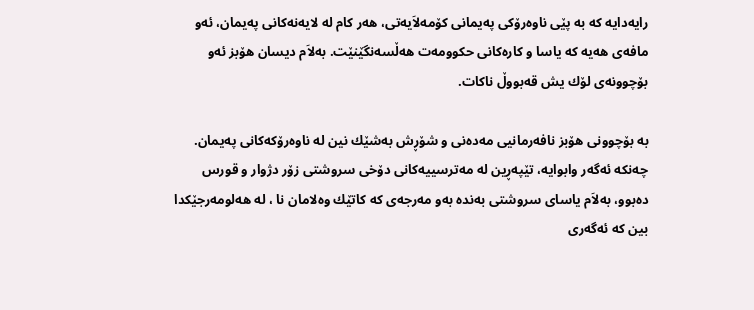رایه‌دایه‌ كه‌ به‌ پێی ناوه‌رۆكی په‌یمانی كۆمه‌لاَیه‌تی، هه‌ر كام له‌ لایه‌نه‌كانی په‌یمان، ئه‌و مافه‌ی هه‌یه‌ كه‌ یاسا و كاره‌كانی حكوومه‌ت هه‌ڵسه‌نگێنێت. به‌لاَم دیسان هۆبز ئه‌و بۆچوونه‌ی لۆك یش قه‌بووڵ ناكات.

به‌ بۆچوونی هۆبز نافه‌رمانیی مه‌ده‌نی و شۆڕش به‌شێك نین له‌ ناوه‌رۆكه‌كانی په‌یمان. چه‌نكه‌ ئه‌گه‌ر وابوایه‌، تێپه‌ڕین له‌ مه‌ترسییه‌كانی دۆخی سروشتی زۆر دژوار و قورس ده‌بوو، به‌لاَم یاسای سروشتی به‌نده‌ به‌و مه‌رجه‌ی كه‌ كاتێك وه‌لامان نا ، له‌ هه‌لومه‌رجێكدا بین كه‌ ئه‌گه‌ری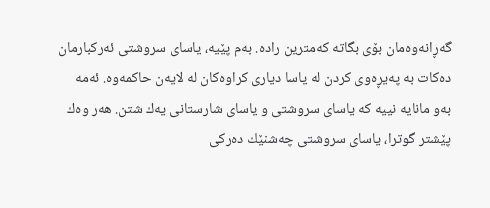گه‌ڕانه‌وه‌مان بۆی بگاته‌ كه‌مترین راده‌. به‌م پێیه‌، یاسای سروشتی ئه‌ركبارمان ده‌كات به‌ په‌یڕه‌وی كردن له‌ یاسا دیاری كراوه‌كان له‌ لایه‌ن حاكمه‌وه‌. ئه‌مه‌ به‌و مانایه‌ نییه‌ كه‌ یاسای سروشتی و یاسای شارستانی یه‌ك شتن. هه‌ر وه‌ك پێشتر گوترا، یاسای سروشتی چه‌شنێك ده‌ركی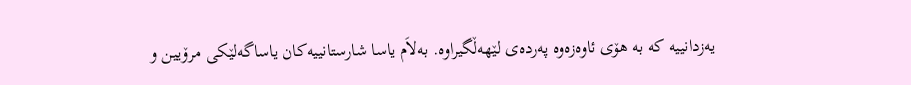یه‌زدانییه‌ كه‌ به‌ هۆی ئاوه‌زه‌وه‌ په‌رده‌ی لێهه‌ڵگیراوه‌. به‌لاَم یاسا شارستانییه‌كان یاساگه‌لێكی مرۆیین و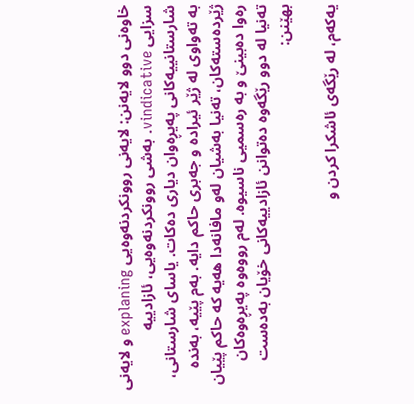خاوه‌نی دوو لایه‌نن: لایه‌نی روونكردنه‌وه‌یی explaning و لایه‌نی سزایی vindicative. به‌شی روونكردنه‌وه‌یی، ئازادییه‌ شارستانییه‌كانی په‌یڕه‌وان دیاری ده‌كات. یاسای شارستانی، به‌ ته‌واوی له‌ ژێر ئیراده‌ و جه‌بری حاكم دایه‌. به‌م پێیه‌، به‌نده‌ ژێرده‌سته‌كان، ته‌نیا به‌شیان له‌و مافانه‌دا هه‌یه‌ كه‌ حاكم پێیان ره‌وا ده‌بینێ و به‌ ره‌سمیی ناسیوه‌. له‌م رووه‌وه‌ په‌یڕه‌وه‌كان ته‌نیا له‌ دوو رێگه‌وه‌ ده‌توانن ئازادییه‌كانی خۆیان به‌ده‌ست بهێنن:

یه‌كه‌م، له‌ رێگه‌ی ئاشكرا كردن و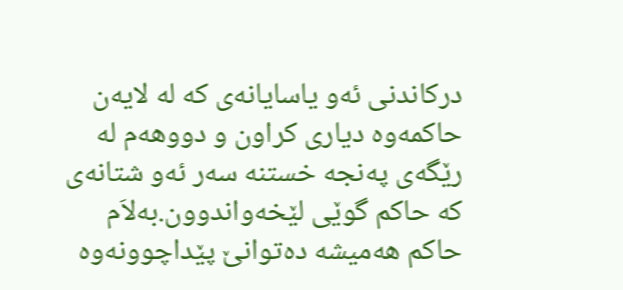دركاندنی ئه‌و یاسایانه‌ی كه‌ له‌ لایه‌ن حاكمه‌وه‌ دیاری كراون و دووهه‌م له‌ رێگه‌ی په‌نجه‌ خستنه‌ سه‌ر ئه‌و شتانه‌ی كه‌ حاكم گوێی لێخه‌واندوون.به‌لاَم حاكم هه‌میشه‌ ده‌توانێ پێداچوونه‌وه‌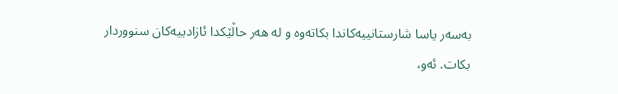به‌سه‌ر یاسا شارستانییه‌كاندا بكاته‌وه‌ و له‌ هه‌ر حاڵێكدا ئازادییه‌كان سنووردار بكات. ئه‌و،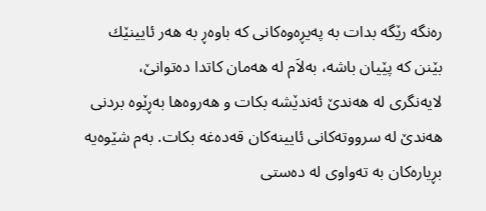ره‌نگه‌ رێگه‌ بدات به‌ په‌یڕه‌وه‌كانی كه‌ باوه‌ڕ به‌ هه‌ر ئایینێك بێنن كه‌ پێیان باشه‌، به‌لاَم له‌ هه‌مان كاتدا ده‌توانێ، لایه‌نگری له‌ هه‌ندێ ئه‌ندێشه‌ بكات و هه‌روه‌ها به‌ڕێوه‌ بردنی هه‌ندێ له‌ سرووته‌كانی ئایینه‌كان قه‌ده‌غه‌ بكات. به‌م شێوه‌یه‌ بڕیاره‌كان به‌ ته‌واوی له‌ ده‌ستی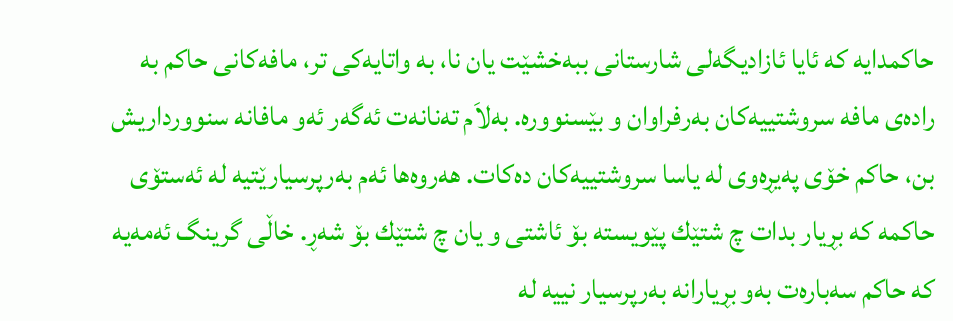حاكمدایه‌ كه‌ ئایا ئازادیگه‌لی شارستانی ببه‌خشێت یان نا، به‌ واتایه‌كی تر، مافه‌كانی حاكم به‌ راده‌ی مافه‌ سروشتییه‌كان به‌رفراوان و بێسنووره‌. به‌لاَم ته‌نانه‌ت ئه‌گه‌ر ئه‌و مافانه‌ سنوورداریش بن، حاكم خۆی په‌یڕه‌وی له‌ یاسا سروشتییه‌كان ده‌كات. هه‌روه‌ها ئه‌م به‌رپرسیارێتیه‌ له‌ ئه‌ستۆی حاكمه‌ كه‌ بڕیار بدات چ شتێك پێویسته‌ بۆ ئاشتی و یان چ شتێك بۆ شه‌ڕ. خاڵی گرینگ ئه‌مه‌یه‌ كه‌ حاكم سه‌باره‌ت به‌و بڕیارانه‌ به‌رپرسیار نییه‌ له‌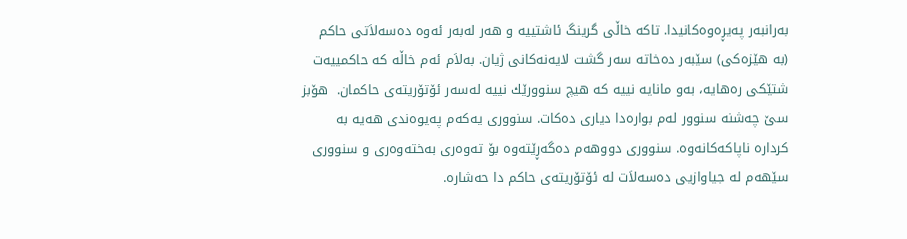به‌رانبه‌ر په‌یڕه‌وه‌كانیدا. تاكه‌ خاڵی گرینگ ئاشتییه‌ و هه‌ر له‌به‌ر ئه‌وه‌ ده‌سه‌لاَتی حاكم (به‌ هێزه‌كی) سێبه‌ر ده‌خاته‌ سه‌ر گشت لایه‌نه‌كانی ژیان. به‌لاَم ئه‌م خاڵه‌ كه‌ حاكمییه‌ت شتێكی ره‌هایه‌، به‌و مانایه‌ نییه‌ كه‌ هیچ سنوورێك نییه‌ له‌سه‌ر ئۆتۆریته‌ی حاكمان.  هۆبز سێ چه‌شنه‌ سنوور له‌م بواره‌دا دیاری ده‌كات. سنووری یه‌كه‌م په‌یوه‌ندی هه‌یه‌ به‌ كرداره‌ ناپاكه‌كانه‌وه‌. سنووری دووهه‌م ده‌گه‌ڕێته‌وه‌ بۆ ته‌وه‌ری به‌خته‌وه‌ری‌ و سنووری سێهه‌م له‌ جیاوازیی ده‌سه‌لاَت له‌ ئۆتۆریته‌ی حاكم دا حه‌شاره‌.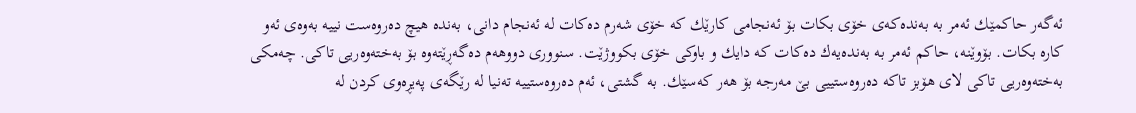ئه‌گه‌ر حاكمێك ئه‌مر به‌ به‌نده‌كه‌ی خۆی بكات بۆ ئه‌نجامی كارێك كه‌ خۆی شه‌رم ده‌كات له‌ ئه‌نجام دانی، به‌نده‌ هیچ ده‌روه‌ست نییه‌ به‌وه‌ی ئه‌و كاره‌ بكات. بۆوێنه‌، حاكم ئه‌مر به‌ به‌نده‌یه‌ك ده‌كات كه‌ دایك و باوكی خۆی بكووژێت. سنووری‌ دووهه‌م ده‌گه‌ڕێته‌وه‌ بۆ به‌خته‌وه‌ریی تاكی. چه‌مكی به‌خته‌وه‌ریی تاكی لای هۆبز تاكه‌ ده‌روه‌ستییی بێ مه‌رجه‌ بۆ هه‌ر كه‌سێك. به‌ گشتی، ئه‌م ده‌روه‌ستییه‌ ته‌نیا له‌ رێگه‌ی په‌یڕه‌وی كردن له‌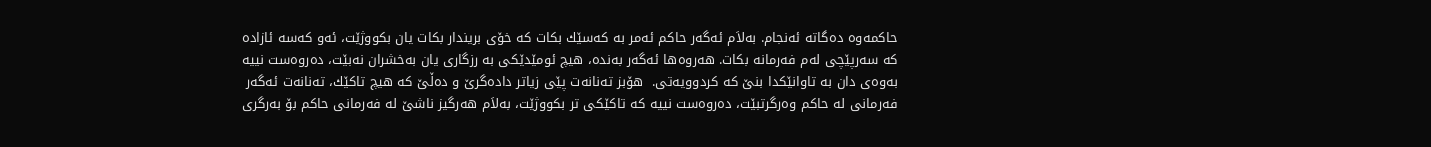حاكمه‌وه‌ ده‌گاته‌ ئه‌نجام. به‌لاَم ئه‌گه‌ر حاكم ئه‌مر به‌ كه‌سێك بكات كه‌ خۆی بریندار بكات یان بكووژێت، ئه‌و كه‌سه‌ ئازاده‌ كه‌ سه‌رپێچی له‌م فه‌رمانه‌ بكات. هه‌روه‌ها ئه‌گه‌ر به‌نده‌، هیچ ئومێدێكی به‌ رزگاری یان به‌خشران نه‌بێت، ده‌روه‌ست نییه‌ به‌وه‌ی دان به‌ تاوانێكدا بنێ كه‌ كردوویه‌تی.  هۆبز ته‌نانه‌ت پێی زیاتر داده‌گرێ و ده‌ڵێ كه‌ هیچ تاكێك، ته‌نانه‌ت ئه‌گه‌ر فه‌رمانی له‌ حاكم وه‌رگرتبێت، ده‌روه‌ست نییه‌ كه‌ تاكێكی تر بكووژێت، به‌لاَم هه‌رگیز ناشێ له‌ فه‌رمانی حاكم بۆ به‌رگری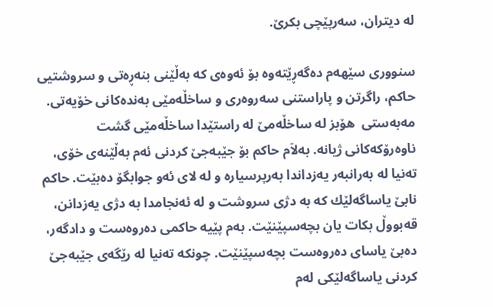له‌ دیتران، سه‌رپێچی بكرێ.

سنووری سێهه‌م ده‌گه‌ڕێته‌وه‌ بۆ ئه‌وه‌ی كه‌ به‌ڵێنی بنه‌ڕه‌تی و سروشتیی حاكم، راگرتن و پاراستنی سه‌روه‌ری و ساخڵه‌مێی به‌نده‌كانی خۆیه‌تی. مه‌به‌ستی  هۆبز له‌ ساخڵه‌مێ له‌ راستێدا ساخڵه‌مێی گشت ناوه‌رۆكه‌كانی ژیانه‌. به‌لاَم حاكم بۆ جێبه‌جێ كردنی ئه‌م به‌ڵێنه‌ی خۆی، ته‌نیا له‌ به‌رانبه‌ر یه‌زداندا به‌رپرسیاره‌ و له‌ لای ئه‌و جوابگۆ ده‌بێت. حاكم نابێ یاساگه‌لێك كه‌ به‌ دژی سروشت و له‌ ئه‌نجامدا به‌ دژی یه‌زدانن، قه‌بووڵ بكات یان بچه‌سپێنێت. به‌م پێیه‌ حاكمی ده‌روه‌ست و دادگه‌ر، ده‌بێ یاسای ده‌روه‌ست بچه‌سپێنێت. چونكه‌ ته‌نیا له‌ رێگه‌ی جێبه‌جێ كردنی یاساگه‌لێكی له‌م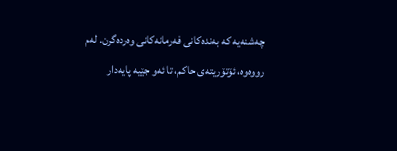چه‌شنه‌یه‌ كه‌ به‌نده‌كانی فه‌رمانه‌كانی وه‌رده‌گرن. له‌م رووه‌وه‌، ئۆتۆریته‌ی حاكم، تا ئه‌و جێیه‌ پایه‌دار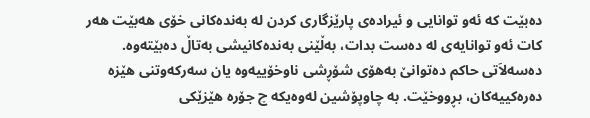ده‌بێت كه‌ ئه‌و توانایی و ئیراده‌ی پارێزگاری كردن له‌ به‌نده‌كانی خۆی هه‌بێت هه‌ر كات ئه‌و توانایه‌ی له‌ ده‌ست بدات، به‌ڵێنی به‌نده‌كانیشی به‌تاڵ ده‌بێته‌وه‌. ده‌سه‌لاَتی حاكم ده‌توانێ به‌هۆی شۆڕشی ناوخۆییه‌وه‌ یان سه‌ركه‌وتنی هێزه‌ ده‌ره‌كییه‌كان، بڕووخێت. به‌ چاوپۆشین له‌وه‌یكه‌ چ جۆره‌ هێزێكی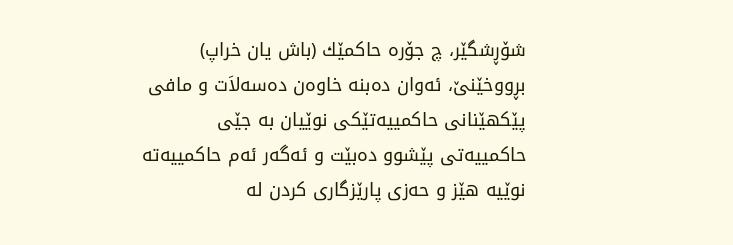شۆڕشگێر، چ جۆره‌ حاكمێك (باش یان خراپ) بڕووخێنێ، ئه‌وان ده‌بنه‌ خاوه‌ن ده‌سه‌لاَت و مافی پێكهێنانی حاكمییه‌تێكی نوێیان به‌ جێی حاكمییه‌تی پێشوو ده‌بێت و ئه‌گه‌ر ئه‌م حاكمییه‌ته‌ نوێیه‌ هێز و حه‌زی پارێزگاری كردن له‌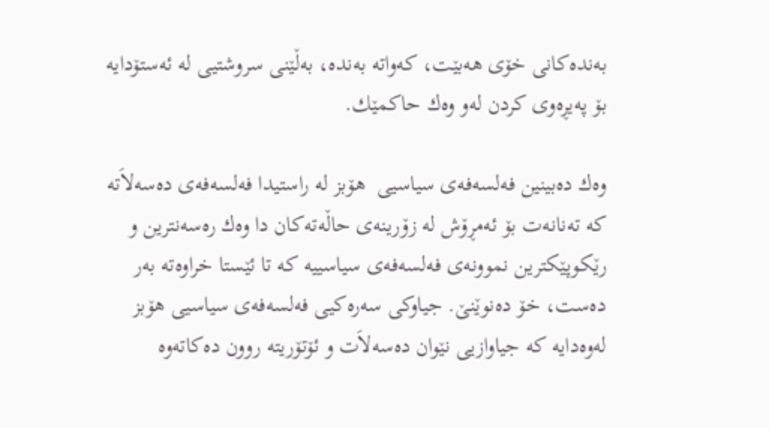به‌نده‌كانی خۆی هه‌بێت، كه‌واته‌ به‌نده‌، به‌ڵێنی سروشتیی له‌ ئه‌ستۆدایه‌ بۆ په‌یڕه‌وی كردن له‌و وه‌ك حاكمێك.

وه‌ك ده‌بینین فه‌لسه‌فه‌ی سیاسیی  هۆبز له‌ راستیدا فه‌لسه‌فه‌ی ده‌سه‌لاَته‌ كه‌ ته‌نانه‌ت بۆ ئه‌مڕۆش له‌ زۆرینه‌ی حاڵه‌ته‌كان دا وه‌ك ره‌سه‌نترین و رێكوپێكترین نموونه‌ی فه‌لسه‌فه‌ی سیاسییه‌ كه‌ تا ئێستا خراوه‌ته‌ به‌ر ده‌ست، خۆ ده‌نوێنێ. جیاوكی‌ سه‌ره‌كیی فه‌لسه‌فه‌ی سیاسیی هۆبز له‌وه‌دایه‌ كه‌ جیاوازیی نێوان ده‌سه‌لاَت و ئۆتۆریته‌ روون ده‌كاته‌وه‌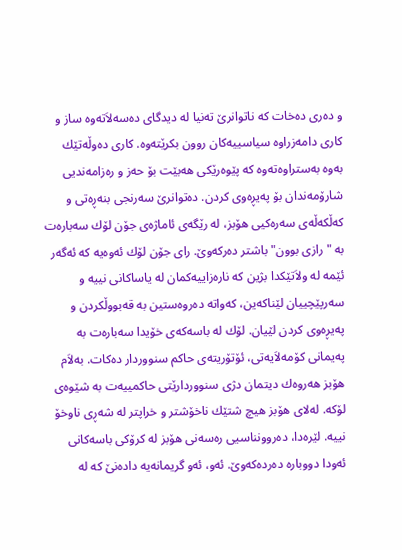و ده‌ری ده‌خات كه‌ ناتوانرێ ته‌نیا له‌ دیدگای ده‌سه‌لاَته‌وه‌ ساز و كاری دامه‌زراوه‌ سیاسییه‌كان روون بكرێته‌وه‌. كاری ده‌وڵه‌تێك به‌وه‌ به‌ستراوه‌ته‌وه‌ كه‌ پێوه‌رێكی هه‌بێت بۆ حه‌ز و ره‌زامه‌ندیی شارۆمه‌ندان بۆ په‌یڕه‌وی كردن. ده‌توانرێ سه‌رنجی بنه‌ڕه‌تی و كه‌ڵكه‌ڵه‌ی سه‌ره‌كیی هۆبز، له‌ رێگه‌ی ئاماژه‌ی جۆن لۆك سه‌باره‌ت به‌ "رازی بوون" باشتر ده‌ركه‌وێ. رای جۆن لۆك ئه‌وه‌یه‌ كه‌ ئه‌گه‌ر ئێمه‌ له‌ ولاَتێكدا بژین كه‌ ناره‌زاییه‌كمان له‌ یاساكانی نییه‌ و سه‌رپێچییان لێناكه‌ین، كه‌واته‌ ده‌روه‌ستین به‌ قه‌بووڵكردن و په‌یڕه‌وی كردن لێیان. لۆك له‌ باسه‌كه‌ی خۆیدا سه‌باره‌ت به‌ په‌یمانی كۆمه‌لاَیه‌تی، ئۆتۆریته‌ی حاكم سنووردار ده‌كات. به‌لاَم هۆبز هه‌روه‌ك دیتمان دژی سنووردارێتی حاكمییه‌ت به‌ شێوه‌ی لۆكه‌. له‌لای هۆبز هیچ شتێك ناخۆشتر و خراپتر له‌ شه‌ڕی ناوخۆ نییه‌. لێره‌دا، ده‌روونناسیی ره‌سه‌نی هۆبز له‌ كرۆكی‌ باسه‌كانی ئه‌ودا دووباره‌ ده‌رده‌كه‌وێ. ئه‌و، ئه‌و گریمانه‌یه‌ داده‌نێ كه‌ له‌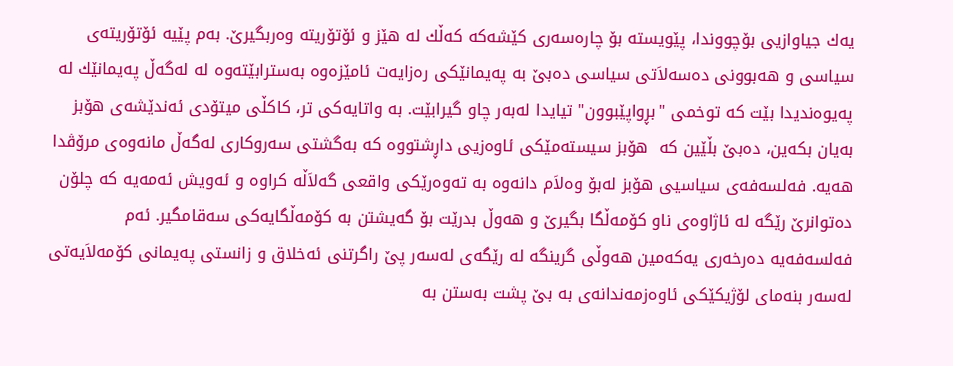یه‌ك جیاوازیی بۆچووندا، پێویسته‌ بۆ چاره‌سه‌ری كێشه‌كه‌ كه‌ڵك له‌ هێز و ئۆتۆریته‌ وه‌ربگیرێ. به‌م پێیه‌ ئۆتۆریته‌ی سیاسی و هه‌بوونی ده‌سه‌لاَتی سیاسی ده‌بێ به‌ په‌یمانێكی ره‌زایه‌ت ئامێزه‌وه‌ به‌سترابێته‌وه‌ له‌ له‌گه‌ڵ په‌یمانێك له‌ په‌یوه‌ندیدا بێت كه‌ توخمی "بڕواپێبوون" تیایدا له‌به‌ر چاو گیرابێت. به‌ واتایه‌كی تر، كاكڵی میتۆدی ئه‌ندێشه‌ی هۆبز به‌یان بكه‌ین، ده‌بێ بڵێین كه‌  هۆبز سیسته‌مێكی ئاوه‌زیی داڕشتووه‌ كه‌ به‌گشتی سه‌روكاری له‌گه‌ڵ مانه‌وه‌ی مرۆڤدا هه‌یه‌. فه‌لسه‌فه‌ی سیاسیی هۆبز له‌بۆ وه‌لاَم دانه‌وه‌ به‌ ته‌وه‌رێكی واقعی گه‌لاَڵه‌ كراوه‌ و ئه‌ویش ئه‌مه‌یه‌ كه‌ چلۆن ده‌توانرێ رێگه‌ له‌ ئاژاوه‌ی ناو كۆمه‌ڵگا بگیرێ و هه‌وڵ بدرێت بۆ گه‌یشتن به‌ كۆمه‌ڵگایه‌كی سه‌قامگیر. ئه‌م فه‌لسه‌فه‌یه‌ ده‌رخه‌ری یه‌كه‌مین هه‌وڵی گرینگه‌ له‌ رێگه‌ی له‌سه‌ر پێ راگرتنی ئه‌خلاق و زانستی په‌یمانی كۆمه‌لاَیه‌تی له‌سه‌ر بنه‌مای لۆژیكێكی ئاوه‌زمه‌ندانه‌ی به‌ بێ پشت به‌ستن به‌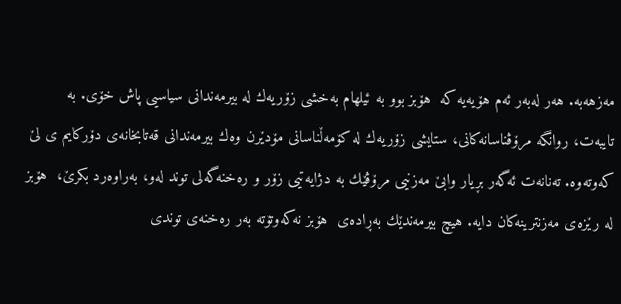مه‌زهه‌به‌. هه‌ر له‌به‌ر ئه‌م هۆیه‌یه‌ كه‌  هۆبز بوو به‌ ئیلهام به‌خشی زۆریه‌ك له‌ بیرمه‌ندانی سیاسیی پاش خۆی. به‌ تایبه‌ت، روانگه‌ مرۆڤناسانه‌كانی، ستایشی زۆریه‌ك له‌ كۆمه‌ڵناسانی مۆدێرن وه‌ك بیرمه‌ندانی قه‌تابخانه‌ی دۆركایم ی لێ كه‌وته‌وه‌. ته‌نانه‌ت ئه‌گه‌ر بڕیار وابێ مه‌زنیی مرۆڤێك به‌ دژایه‌تیی زۆر و ره‌خنه‌گه‌لی توند له‌و، به‌راوه‌رد بكرێ،  هۆبز له‌ رێزه‌ی مه‌زنترینه‌كان دایه‌. هیچ بیرمه‌ندێك به‌ڕاده‌ی  هۆبز نه‌كه‌وتۆته‌ به‌ر ره‌خنه‌ی توندی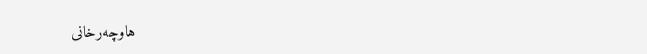هاوچه‌رخانی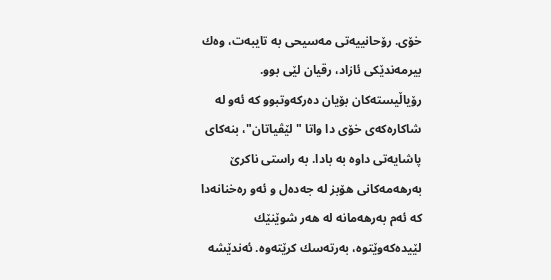خۆی. رۆحانییه‌تی مه‌سیحی به‌ تایبه‌ت، وه‌ك بیرمه‌ندێكی ئازاد، رقیان لێی بوو. رۆیاڵیسته‌كان بۆیان ده‌ركه‌وتبوو كه‌ ئه‌و له‌ شاكاره‌كه‌ی خۆی دا واتا "لێڤیاتان"، بنه‌كای پاشایه‌تی داوه‌ به‌ بادا. به‌ راستی ناكرێ به‌رهه‌مه‌كانی هۆبز له‌ جه‌ده‌ل و ئه‌و ره‌خنانه‌دا كه‌ ئه‌م به‌رهه‌مانه‌ له‌ هه‌ر شوێنێك لێیده‌كه‌وێتوه‌، به‌رته‌سك كرێته‌وه‌. ئه‌ندێشه‌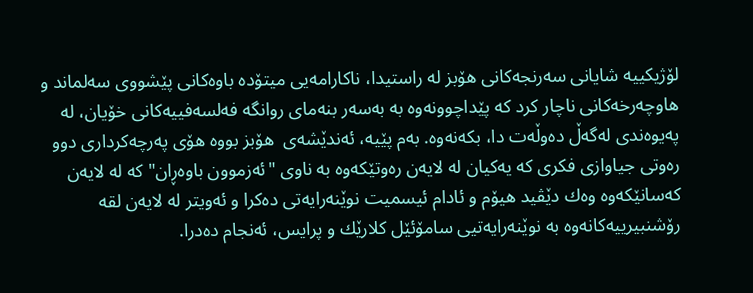لۆژیكییه‌ شایانی سه‌رنجه‌كانی هۆبز له‌ راستیدا، ناكارامه‌یی میتۆده‌ باوه‌كانی پێشووی سه‌لماند و هاوچه‌رخه‌كانی ناچار كرد كه‌ پێداچوونه‌وه‌ به‌ به‌سه‌ر بنه‌مای روانگه‌ فه‌لسه‌فییه‌كانی خۆیان، له‌ په‌یوه‌ندی له‌گه‌ڵ ده‌وڵه‌ت دا، بكه‌نه‌وه‌. به‌م پێیه‌، ئه‌ندێشه‌ی  هۆبز بووه‌ هۆی په‌رچه‌كرداری دوو ره‌وتی جیاوازی فكری كه‌ یه‌كیان له‌ لایه‌ن ره‌وتێكه‌وه‌ به‌ ناوی "ئه‌زموون باوه‌ڕان" كه‌ له‌ لایه‌ن كه‌سانێكه‌وه‌ وه‌ك دێڤید هیۆم و ئادام ئیسمیت نوێنه‌رایه‌تی ده‌كرا و ئه‌ویتر له‌ لایه‌ن لقه‌ رۆشنبیرییه‌كانه‌وه‌ به‌ نوێنه‌رایه‌تیی سامۆئێل كلارێك و پرایس، ئه‌نجام ده‌درا.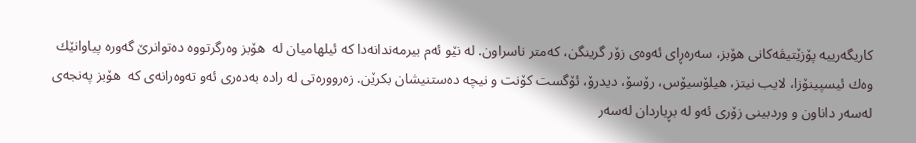كاریگه‌رییه‌ پۆزێتیڤه‌كانی هۆبز، سه‌ره‌ڕای ئه‌وه‌ی زۆر گرینگن، كه‌متر ناسراون. له‌ نێو ئه‌م بیرمه‌ندانه‌دا كه‌ ئیلهامیان له‌  هۆبز وه‌رگرتووه‌ ده‌توانرێ گه‌وره‌ پیاوانێك وه‌ك ئیسپینۆزا، لایب نیتز، هیلۆسیۆس، رۆسۆ، دیدرۆ، ئۆگست كۆنت و نیچه‌ ده‌ستنیشان بكرێن. زه‌رووره‌تی له‌ راده‌ به‌ده‌ری ئه‌و ته‌وه‌رانه‌ی كه‌  هۆبز په‌نجه‌ی له‌سه‌ر داناون و وردبینی زۆری ئه‌و له‌ بڕیاردان له‌سه‌ر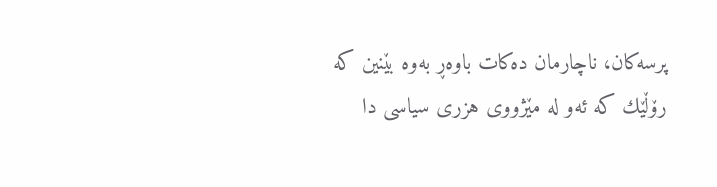پرسه‌كان، ناچارمان ده‌كات باوه‌ڕ به‌وه‌ بێنین كه‌ رۆڵێك كه‌ ئه‌و له‌ مێژووی هزری سیاسی دا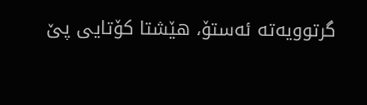گرتوویه‌ته‌ ئه‌ستۆ، هێشتا كۆتایی پێ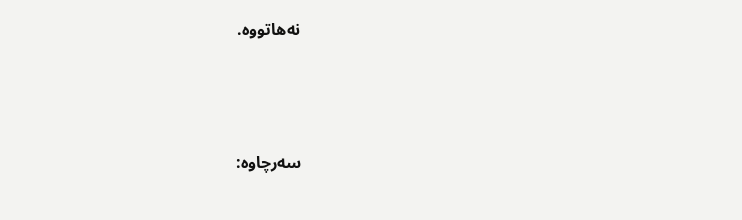نه‌هاتووه‌.





سه‌رچاوه‌: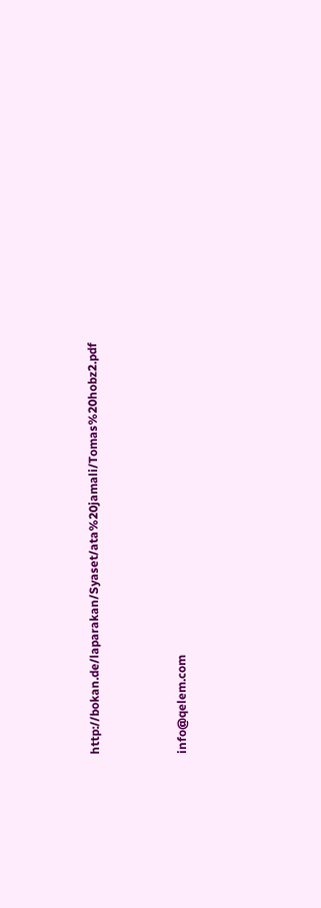http://bokan.de/laparakan/Syaset/ata%20jamali/Tomas%20hobz2.pdf




info@qelem.com